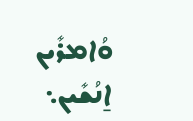ܘܳܐܡܪܺܝܢ ܐ̱ܢܳܫܺܝܢ܆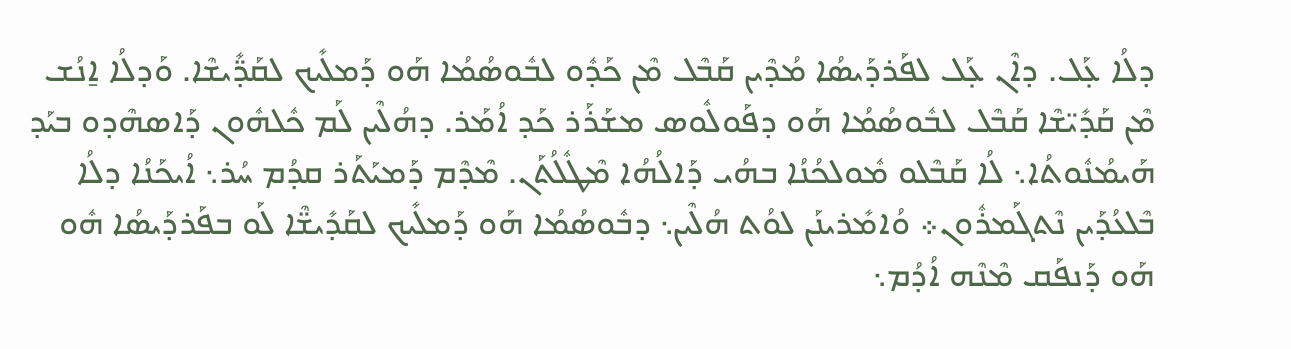ܕܠܳܐ ܥ̣ܰܠ. ܕܐܶܢ ܥ̣ܰܠ ܠܦܰܪܕܰܝܣܳܐ ܡܳܕܶܝܢ ܩܰܒܶܠ ܡܶܢ ܟܰܕܽܘ ܠܒܽܘܣܳܡܳܐ ܗܰܘ ܕܰܡܠܺܝܟ ܠܩܰܕ̈ܺܝܫܶܐ. ܘܰܕܠܳܐ ܐ̱ܢܳܫ ܡܶܢ ܩܰܕܺܝ̈ܫܶܐ ܩܰܒܶܠ ܠܒܽܘܣܳܡܳܐ ܗܰܘ ܕܦܰܘܠܽܘܣ ܡܫܰܪܰܪ ܟܰܕ ܐܳܡܰܪ. ܕܗܳܠܶܝܢ ܠܰܡ ܟܽܠܗܽܘܢ ܕܰܐܣܗܶܕܘ ܒܝܰܕ ܗܰܝܡܳܢܽܘܬܳܐ܆ ܠܳܐ ܩܰܒܶܠܘ ܡܽܘܠܟܳܢܳܐ ܒܗܳܝ ܕܰܐܠܳܗܳܐ ܡܶܛܽܠܳܬܰܢ. ܡܶܕܶܡ ܕܰܡܝܰܬܰܪ ܩܕܳܡ ܚܳܪ܆ ܐܳܝܟܰܢܳܐ ܕܠܳܐ ܒܶܠܥܳܕܰܝܢ ܢܶܬܓܰܡܪܽܘܢ܀ ܘܳܐܡܺܪܝܢܰܢ ܠܘܳܬ ܗܳܠܶܝܢ܆ ܕܒܽܘܣܳܡܳܐ ܗܰܘ ܕܰܡܠܺܝܟ ܠܩܰܕܺܝܫ̈ܶܐ ܠܰܘ ܒܦܰܪܕܰܝܣܳܐ ܗܽܘ ܗܰܘ ܕܰܢܦܰܩ ܡܶܢܶܗ ܐܳܕܳܡ܆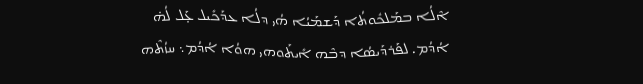ܐܶܠܳܐ ܒܡܰܠܟܽܘܬܳܐ ܕܰܫܡܰܝܳܐ ܗܳܝ ܕܠܳܐ ܥܕܰܟܺܝܠ ܥ̣ܰܠ ܠܳܗ̇ ܐܳܕܳܡ. ܠܦܰܪܕܰܝܣܳܐ ܕܒܶܗ ܐܺܝܬܰܘܗܝ ܗܘܳܐ ܐܳܕܳܡ܆ ܚܙܳܬܶܗ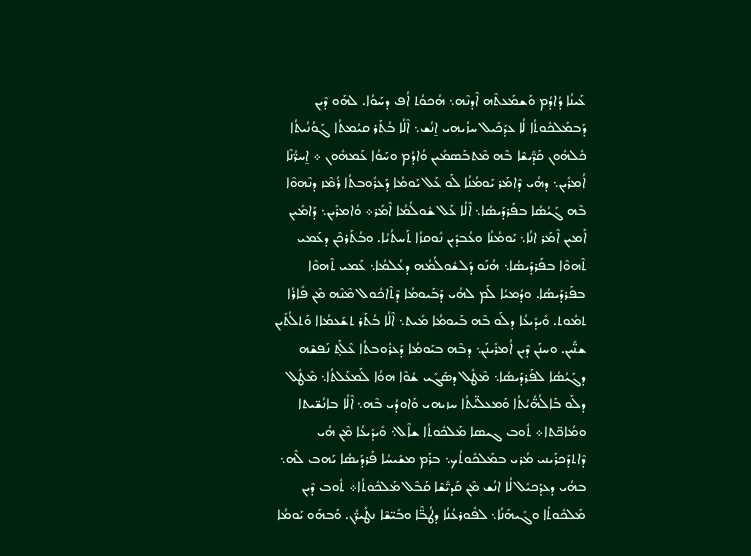ܥܰܝܢܳܐ ܕܳܐܕܳܡ ܘܰܫܡܰܥܬܶܗ ܐܶܕܢܶܗ܆ ܗܳܟܘܳܬ ܐܳܦ ܕܚܰܘܳܐ. ܠܗܰܘ ܕܶܝܢ ܕܰܒܡܰܠܟܽܘܬܳܐ ܠܳܐ ܥܕܰܟܺܝܠ ܚܙܳܝܗܝ ܐ̱ܢܳܫ܆ ܐܶܠܳܐ ܒܳܬܰܪ ܩܝܳܡܬܳܐ ܓܰܘܳܢܳܝܬܳܐ ܟܽܠܗܽܘܢ ܩܰܕ̈ܺܝܫܶܐ ܒܶܗ ܡܶܬܒܰܣܡܺܝܢ ܘܳܐܕܳܡ ܘܚܰܘܳܐ ܥܰܡܗܽܘܢ ܀ ܐ̱ܚܪ̈ܳܢܶܐ ܐܳܡܪܺܝܢ܆ ܕܗܳܝ ܕܶܐܡܰܪ ܝܰܘܡܳܢܳܐ ܠܰܘ ܥܰܠ ܝܰܘܡܳܐ ܕܰܥܪܽܘܒܬܳܐ ܪܳܡܶܙ ܕܢܶܗܘܶܐ ܒܶܗ ܓܰܝܳܣܳܐ ܒܦܰܪܕܰܝܣܳܐ܆ ܐܶܠܳܐ ܥܰܠ ܫܽܘܠܳܡܳܐ ܐܶܡܰܪ܀ ܘܳܐܡܪܺܝܢ܆ ܕܰܐܡܺܝܢ ܐܰܡܝܢ ܐܶܡܰܪ ܐܢܳܐ܆ ܝܰܘܡܳܢܳܐ ܘܥܳܒܕܺܝܢ ܢܽܘܩܙܳܐ ܬܰܚܬܳܝܳܐ. ܘܒܳܬܰܪܟܶܢ ܕܥܰܡܝ ܬܶܗܘܶܐ ܒܦܰܪܕܰܝܣܳܐ܆ ܗܳܢܰܘ ܕܰܠܫܽܘܠܳܡܳܗ ܕܥܳܠܡܳܐ܆ ܥܰܡܝ ܬܶܗܘܶܐ ܒܦܰܪܕܰܝܣܳܐ. ܘܕܳܡܝܳܐ ܠܰܡ ܠܗܳܝ ܕܰܒܰܝܘܡܳܐ ܕܶܬܶܐܟܽܘܠ ܡܶܢܶܗ ܡܶܢ ܦܺܐܪܳܐ ܬܡܽܘܬ. ܘܺܝܕܺܝܥܳܐ ܕܠܰܘ ܒܶܗ ܒܰܝܘܡܳܐ ܡܺܝܬ܆ ܐܶܠܳܐ ܒܳܬܰܪ ܬܫܰܥܡܳܐܐ ܘܰܬܠܳܬܺܝܢ ܫܢ̈ܺܝܢ. ܘܚܢܰܢ ܕܶܝܢ ܐܳܡܪܺܝܢܰܢ܆ ܕܒܶܗ ܒܝܰܘܡܳܐ ܕܰܥܪܽܘܒܬܳܐ ܥܶܠܰܬ̥ ܢܰܦܫܶܗ ܕܓܰܝܳܣܳܐ ܠܦܰܪܕܰܝܣܳܐ܆ ܡܶܛܽܠ ܕܣܰܓܺܝ ܫܳܘܶܐ ܗܘܳܐ ܠܰܡܥܰܠܬܳܐ܆ ܡܶܛܽܠ ܕܠܰܘ ܒܰܐܠܳܗ̈ܳܝܳܬܳܐ ܘܰܡܥܠ̈ܝܳܬܳܐ ܚܙܝܗܝ ܘܰܐܘܕܳܝ ܒܶܗ܆ ܐܶܠܳܐ ܒܐܢܳܫ̈ܝܬܐ ܘܡܳܐܟ̈ܬܐ܀ ܬܽܘܒ ܓܝܣܐ ܡܰܠܟܽܘܬܳܐ ܫܐܶܠ܆ ܘܺܝܕܺܝܥܳܐ ܡܶܢ ܗܳܝ ܕܶܐܬܕܰܟܪܰܝܢܝ ܡܳܪܝ ܒܡܰܠܟܽܘܬܳܟ܆ ܒܪܰܡ ܡܫܺܝܚܳܐ ܦܰܪܕܰܝܣܳܐ ܝܰܗܒ ܠܶܗ܆ ܒܗܳܝ ܕܥܕܰܟܝܺܠ ܠܳܐ ܐܢܳܫ ܡܶܢ ܩܰܕܝ̈ܺܫܶܐ ܩܰܒܶܠ ܡܰܠܟܽܘܬܳܐ܀ ܬܽܘܒ ܕܶܝܢ ܡܰܠܟܽܘܬܳܐ ܘܓܺܝܗܰܢܳܐ܆ ܠܦܽܘܪܥܳܢܳܐ ܕܛܳܒ̈ܶܐ ܘܒܺܝ̈ܫܶܐ ܢܛܺܝܪ̈ܳܢ. ܘܰܒܗܰܘ ܝܰܘܡܳܐ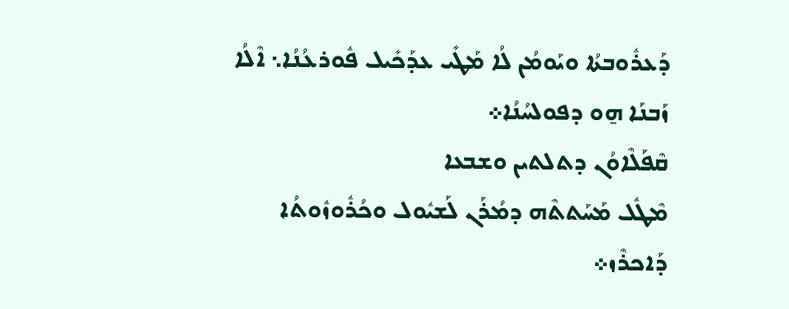ܕܰܥܪܽܘܒܬܳܐ ܘܝܰܘܡܳܢ ܠܳܐ ܡܰܛܺܝ ܥܕܰܟܺܝܠ ܦܽܘܪܥܳܢܳܐ܆ ܐܶܠܳܐ ܙܰܒܢܰܐ ܗ̱ܘ ܕܦܘܠܚܳܢܳܐ܀
ܩܶܦܰܠܶܐܘܳܢ ܕܬܠܬܝܢ ܘܫܒܥܐ
ܡܶܛܽܠ ܡܰܚܰܬܬܶܗ ܕܡܳܪܰܢ ܠܰܫܝܽܘܠ ܘܟܳܪܽܘܙܽܘܬܳܐ ܕܰܐܟܪܶܙ܀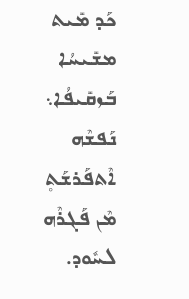ܟܰܕ ܡܺܝܬ ܡܫܺܝܚܳܐ ܒܰܙܩܺܝܦܳܐ܆ ܢܰܦܫܶܗ ܐܶܬܦܰܪܫܰܬ̥ ܡܶܢ ܦܰܓܪܶܗ ܠܚܽܘܕ.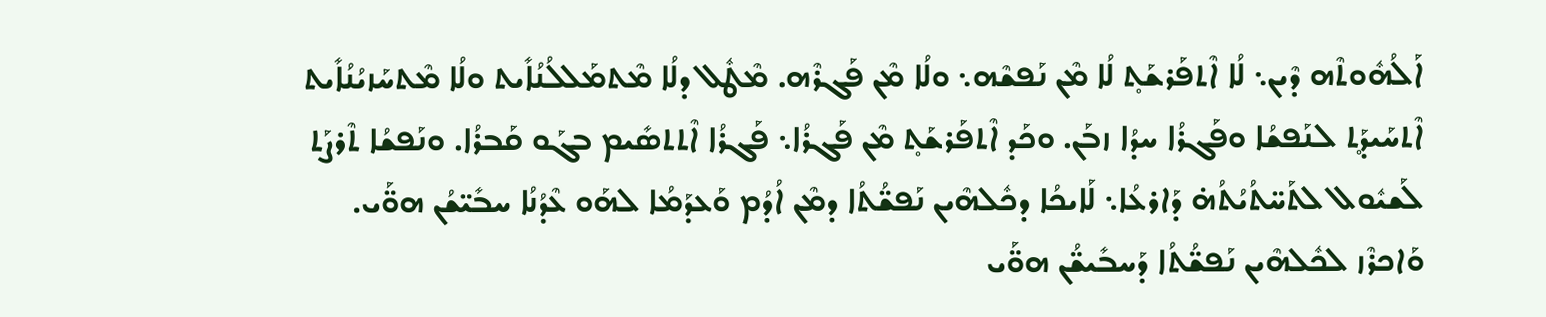ܐܰܠܳܗܽܘܬܶܗ ܕܶܝܢ܆ ܠܳܐ ܐܶܬܦܰܪܫܰܬ̥ ܠܳܐ ܡܶܢ ܢܰܦܫܶܗ܆ ܘܠܳܐ ܡܶܢ ܦܰܓܪܶܗ. ܡܶܛܽܠ ܕܠܳܐ ܡܶܬܡܰܠܠܳܢܳܐܺܝܬ ܘܠܳܐ ܡܶܬܚܰܙܝܳܢܳܐܺܝܬ ܐܶܬܚܰܝܕܰܬ̥ ܠܢܰܦܫܳܐ ܘܦܰܓܪܳܐ ܚܕܳܐ ܙܒܰܢ. ܘܟܰܕ ܐܶܬܦܰܪܫܰܬ̥ ܡܶܢ ܦܰܓܪܳܐ܆ ܦܰܓܪܳܐ ܐܶܬܬܣܺܝܡ ܒܓܰܘ ܩܰܒܪܳܐ. ܘܢܰܦܫܳܐ ܬܶܪܨܰܬ ܠܰܫܝܽܘܠ ܠܬܰܚ̈ܬܳܝܳܬܳܗ̇ ܕܰܐܪܥܳܐ܆ ܠܰܐܝܟܳܐ ܕܟܽܠܗܶܝܢ ܢܰܦܫ̈ܳܬܳܐ ܕܡܶܢ ܐܳܕܳܡ ܘܰܥܕܰܡܳܐ ܠܗܰܘ ܥܶܕܳܢܳܐ ܚܒܺܝ̈ܫܳܢ ܗܘ̈ܰܝ. ܘܰܐܟܪܶܙ ܠܟܽܠܗܶܝܢ ܢܰܦܫ̈ܳܬܳܐ ܕܰܚܒܺܝܫ̈ܳܢ ܗܘ̈ܰܝ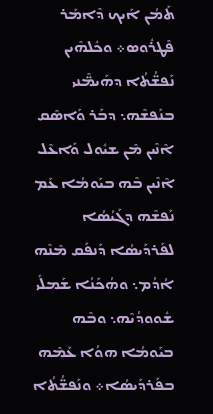ܬܰܡܳܢ ܐܰܝܟ ܕܶܐܡܰܪ ܦܶܛܪܽܘܣ܀ ܘܟܽܠܗܶܝܢ ܢܰܦܫ̈ܳܬܳܐ ܕܗܰܝܡ̈ܶܢܝ ܒܢܰܦܫܶܗ܆ ܕܒܰܪ ܘܰܐܣܶܩ ܐܶܢܶܝܢ ܡܶܢ ܫܝܽܘܠ ܘܰܐܥܶܠ ܐܶܢܶܝܢ ܒܶܗ ܒܝܰܘܡܳܐ ܥܰܡ ܢܰܦܫܶܗ ܕܓܰܝܳܣܳܐ ܠܦܰܪܕܰܝܣܳܐ ܕܰܢܦܰܩ ܡܶܢܶܗ ܐܳܕܳܡ܆ ܘܗܳܟܰܢܳܐ ܫܰܡܠܺܝ ܫܽܘܘܕܳܝܶܗ܆ ܘܒܶܗ ܒܝܰܘܡܳܐ ܗܘܳܐ ܥܰܡܶܗ ܒܦܰܪܕܰܝܣܳܐ܀ ܘܢܰܦܫ̈ܳܬܳܐ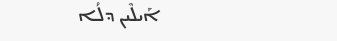ܐܰܝܠܶܝܢ ܕܠܳܐ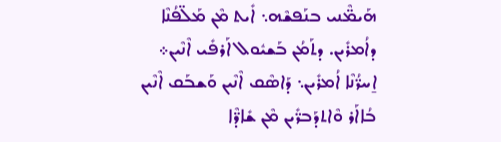ܗܰܝܡ̈ܶܢܝ ܒܢܰܦܫܶܗ܆ ܐܺܝܬ ܡܶܢ ܡܰܠ̈ܦܳܢܶܐ ܕܐܳܡܪܺܝܢ. ܕܬܰܡܳܢ ܒܰܫܝܽܘܠ ܐܰܪܦܺܝ ܐܶܢܶܝܢ܀ ܐ̱ܚܪ̈ܳܢܶܐ ܐܳܡܪܺܝܢ܆ ܕܰܐܣܶܩ ܐܶܢܶܝܢ ܘܰܫܒܰܩ ܐܶܢܶܝܢ ܒܳܐܐܰܪ ܘܶܐܬܕܰܒܪ̈ܺܝܢ ܡܶܢ ܫܺܐܕ̈ܶܐ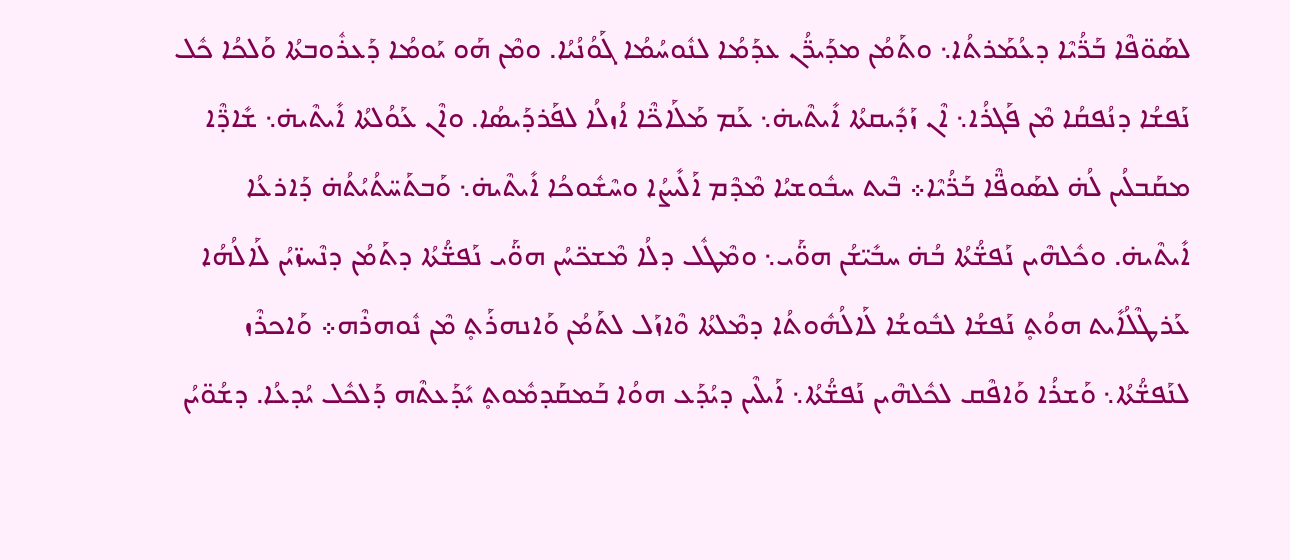ܠܣܰܘ̈ܦܶܐ ܒܰܪ̈ܳܝܶܐ ܕܥܳܡܰܪܬܳܐ܆ ܘܬܰܡܳܢ ܡܕܰܝܪ̈ܳܢ ܥܕܰܡܳܐ ܠܢܽܘܚܳܡܳܐ ܓܰܘܳܢܳܝܳܐ. ܘܡܶܢ ܗܰܘ ܝܰܘܡܳܐ ܕܰܥܪܽܘܒܬܳܐ ܘܰܠܟܳܐ ܟܽܠ ܢܰܦܫܳܐ ܕܢܳܦܩܳܐ ܡܶܢ ܦܰܓܪܳܐ܆ ܐܶܢ ܙܰܕܺܝܩܬܳܐ ܐܺܝܬܶܝܗ̇܆ ܥܰܡ ܡܰܠܰܐܟ̈ܶܐ ܐܳܙܠܳܐ ܠܦܰܪܕܰܝܣܳܐ. ܘܐܶܢ ܥܰܘܳܠܬܳܐ ܐܺܝܬܶܝܗ̇܆ ܫܺܐܕ̈ܶܐ ܡܩܰܒܠܳܝܢ ܠܳܗ̇ ܠܣܰܘܦ̈ܶܐ ܒܰܪ̈ܳܝܶܐ܀ ܒܶܝܬ ܚܒܽܘܫܝܳܐ ܡܶܕܶܡ ܐܰܠܺܝܨܳܐ ܘܚܶܫܽܘܟܳܐ ܐܺܝܬܶܝܗ̇܆ ܘܰܒܬܰܚ̈ܬܳܝܳܬܳܗ̇ ܕܰܐܪܥܳܐ ܐܺܝܬܶܝܗ̇. ܘܟܽܠܗܶܝܢ ܢܰܦܫ̈ܳܬܳܐ ܒܳܗ̇ ܚܒܺܝ̈ܫܳܢ ܗܘ̈ܰܝ܆ ܘܡܶܛܽܠ ܕܠܳܐ ܡܶܫܟ̈ܚܳܢ ܗܘ̈ܰܝ ܢܰܦܫ̈ܳܬܳܐ ܕܬܰܡܳܢ ܕܢܶܚܙ̈ܝܳܢ ܠܰܐܠܳܗܳܐ ܥܰܪܛܶܠܳܐܺܝܬ ܗܘܳܬ̥ ܢܰܦܫܳܐ ܠܒܽܘܫܳܐ ܠܰܐܠܳܗܽܘܬܳܐ ܕܡܶܠܬܳܐ ܘܶܐܙܰܠ ܠܬܰܡܳܢ ܘܰܐܢܗܪܰܬ̥ ܡܶܢ ܢܽܘܗܪܶܗ܀ ܘܰܐܟܪܶܙ ܠܢܰܦܫ̈ܳܬܳܐ܆ ܘܰܫܪܳܐ ܘܰܐܦܶܩ ܠܟܽܠܗܶܝܢ ܢܰܦܫ̈ܳܬܳܐ܆ ܐܰܝܠܶܝܢ ܕܝܳܕܰܥ ܗܘܳܐ ܒܰܡܩܰܕܡܽܘܬ̥ ܝܺܕܰܥܬܶܗ ܕܰܠܟܽܠ ܝܳܕܥܳܐ. ܕܫܳܘ̈ܝܳܢ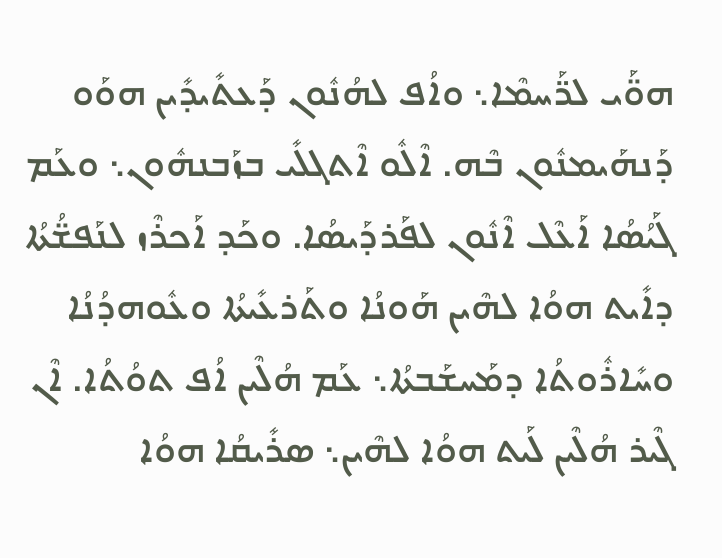ܗܘ̈ܰܝ ܠܪ̈ܰܚܡܶܐ܆ ܘܐܳܦ ܠܗܳܢܽܘܢ ܕܰܥܬܺܝܕܺܝܢ ܗܘܰܘ ܕܰܢܗܰܝܡܢܽܘܢ ܒܶܗ. ܐܶܠܽܘ ܐܶܬܓܠܺܝ ܒܙܰܒܢܗܽܘܢ܆ ܘܥܰܡ ܓܰܝܳܣܳܐ ܐܰܥܶܠ ܐܶܢܽܘܢ ܠܦܰܪܕܰܝܣܳܐ. ܘܟܰܕ ܐܰܟܪܶܙ ܠܢܰܦܫ̈ܳܬܳܐ ܕܐܺܝܬ ܗܘܳܐ ܠܗܶܝܢ ܗܰܘܢܳܐ ܘܬܰܪܥܺܝܬܳܐ ܘܥܽܘܗܕܳܢܳܐ ܘܚܺܐܪܽܘܬܳܐ ܕܡܰܚܫܰܒܬܳܐ܆ ܥܰܡ ܗܳܠܶܝܢ ܐܳܦ ܬܘܳܬܳܐ. ܐܶܢ ܓܶܝܪ ܗܳܠܶܝܢ ܠܰܝܬ ܗܘܳܐ ܠܗܶܝܢ܆ ܣܪܺܝܩܳܐ ܗܘܳܐ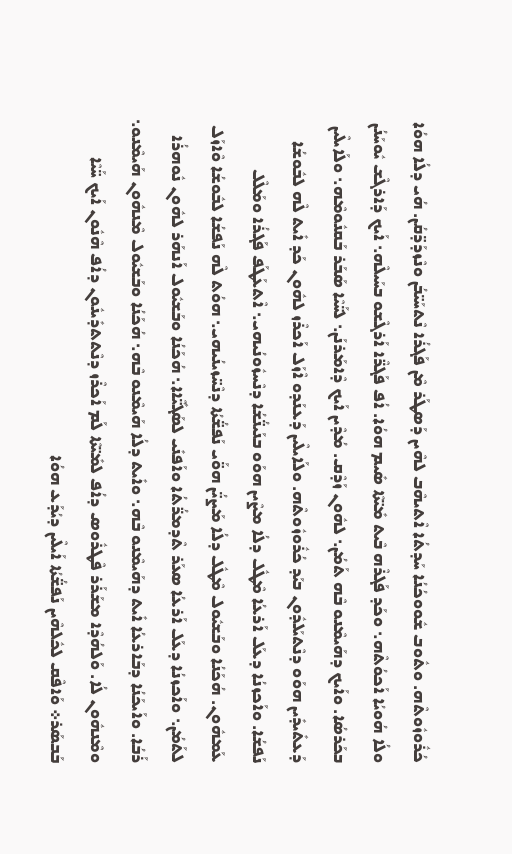ܟܳܪܽܘܙܽܘܬܶܗ. ܘܬܽܘܒ ܫܽܘܘܟܳܢܳܐ ܚܰܕܬܳܐ ܐܶܬܝܗܶܒ ܠܗܶܝܢ ܕܰܣܛܰܪ ܡܶܢ ܦܰܓܪܳܐ ܢܶܬܚܰܝ̈ܒܳܢ ܘܢܶܙܕܰܕ̈ܩܳܢ. ܗܳܝ ܕܠܳܐ ܗܘܳܐ ܘܠܳܐ ܗܳܘܝܳܐ ܐܰܟܘܳܬܶܗ܆ ܘܟܰܕ ܦܰܓܪܶܗ ܒܶܝܬ ܡܺܝ̈ܬܶܐ ܣܺܝܡ ܗܘܳܐ. ܐܳܦ ܦܰܓܪ̈ܶܐ ܐܰܪܓܶܫܘ ܒܚܰܝܠܶܗ܆ ܐܰܝܟ ܕܰܐܪܓܶܫ ܝܽܘܚܰܢܳܢ ܒܟܰܪܣܳܐ. ܘܐܰܝܟ ܕܗܰܝܡܶܢܘ ܒܶܗ ܬܰܡܳܢ܆ ܠܗܽܘܢ ܙܰܕܶܩ. ܡܳܕܶܝܢ ܐܰܝܟ ܕܶܐܡܰܪܢܰܢ܆ ܠܚ̈ܰܝܶܐ ܣܰܒܰܪ ܒܰܩܢܽܘܡܶܗ܆ ܘܠܰܐܝܠܶܝܢ ܕܰܥܬܺܝܕܺܝܢ ܗܘܰܘ ܕܢܶܬܝܰܠܕܽܘܢ ܒܝܰܕ ܟܳܪܽܘܙܽܘܬܶܗ. ܘܠܰܐܝܠܶܝܢ ܕܰܥܢܰܕܘ ܐܶܙܰܠ ܐܰܟܪܶܙ ܠܗܽܘܢ ܟܰܕ ܐܺܝܬ ܠܶܗ ܠܒܽܘܫܳܐ ܢܰܦܫܳܐ. ܘܐܰܟܙܢܳܐ ܕܥܰܠ ܐܰܪܥܳܐ ܡܶܛܽܠ ܕܠܳܐ ܡܨܶܝܢ ܗܘܰܘ ܒܢܰܝܢ̈ܳܫܳܐ ܕܢܶܚܙܽܘܢܳܝܗܝ܆ ܐܶܬܥܰܛܰܦ ܦܰܓܪܳܐ ܘܡܰܠܶܠ ܥܰܡܗܽܘܢ. ܗܳܟܰܢܳܐ ܘܒܰܫܝܽܘܠ ܡܶܛܽܠ ܕܠܳܐ ܡܰܨܝ̈ܳܢ ܗܘ̈ܰܝ ܢܰܦܫ̈ܳܬܳܐ ܕܢܶܚ̈ܙܝܢܳܝܗܝ܆ ܗܘܳܬ ܠܶܗ ܢܰܦܫܳܐ ܠܒܽܘܫܳܐ ܘܶܐܙܰܠ ܠܬܰܡܳܢ܆ ܘܐܰܟܙܢܳܐ ܕܥܰܠ ܐܰܪܥܳܐ ܣܥܰܪ ܬܶܕܡܪ̈ܳܬܳܐ ܘܐܰܦܢܺܝ ܠܣܰܓܺܝ̈ܶܐܐ܆ ܗܳܟܰܢܳܐ ܘܒܰܫܝܽܘܠ ܐܰܢܗܰܪ ܠܗܽܘܢ ܢܽܘܗܪܳܐ ܪܰܒܳܐ. ܘܐܰܝܟܰܢܳܐ ܕܒܰܐܪܥܳܐ ܐܺܝܬ ܕܗܰܝܡܶܢܘ ܒܶܗ܆ ܘܐܺܝܬ ܕܠܳܐ ܗܰܝܡܶܢܘ ܒܶܗ܆ ܗܳܟܰܢܳܐ ܘܒܰܫܝܽܘܠ ܡܶܢܗܽܘܢ ܗܰܝܡܶܢܘ܆ ܘܡܶܢܗܽܘܢ ܠܳܐ. ܘܰܠܗܳܕܶܐ ܡܫܰܪܰܪ ܦܶܛܪܽܘܣ ܕܐܳܦ ܠܡܺܝ̈ܬܶܐ ܠܰܡ ܐܰܟܪܶܙ ܕܢܶܬܬܕܺܝܢܽܘܢ ܕܐܳܦ ܗܶܢܽܘܢ ܐܰܝܟ ܚ̈ܰܝܶܐ ܒܰܒܣܰܪ܀ ܘܰܐܦܶܩ ܠܟܽܠܗܶܝܢ ܢܰܦܫ̈ܳܬܳܐ ܐܰܝܠܶܝܢ ܕܝܳܕܰܥ ܗܘܳܐ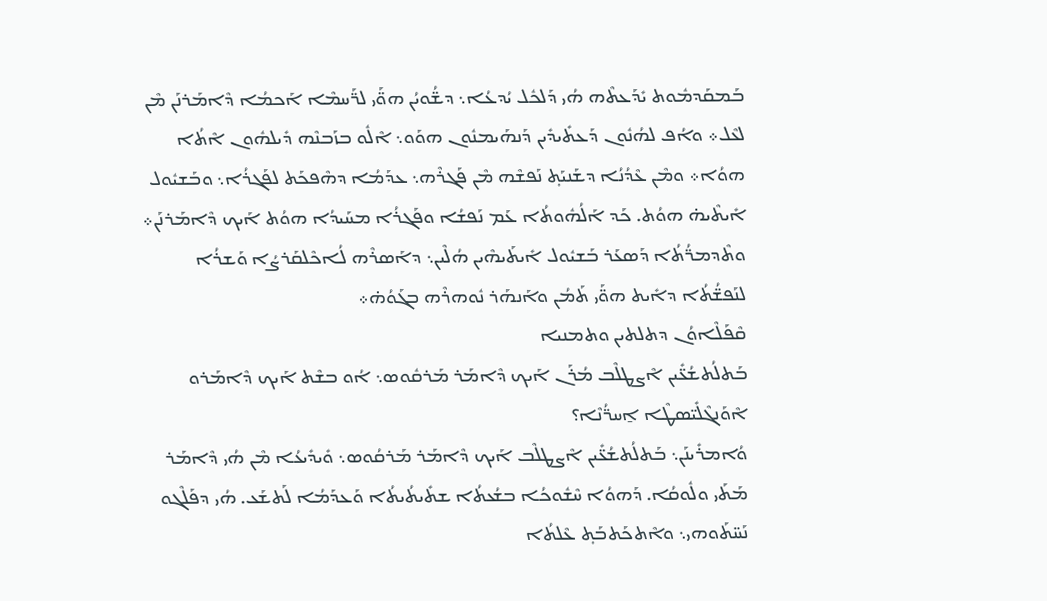ܒܰܡܩܰܕܡܽܘܬ ܝܺܕܰܥܬܶܗ ܗܳܝ ܕܰܠܟܽܠ ܝܳܕܥܳܐ܆ ܕܫ̈ܳܘܝܳܢ ܗܘ̈ܰܝ ܠܪ̈ܰܚܡܶܐ ܐܰܟܡܳܐ ܕܶܐܡܰܪܢܰܢ ܡܶܢ ܠܥܶܠ܀ ܘܐܳܦ ܠܗܳܢܽܘܢ ܕܰܥܬܺܝܕܺܝܢ ܕܰܢܗܰܝܡܢܽܘܢ ܗܘܰܘ܆ ܐܶܠܽܘ ܒܙܰܒܢܶܗ ܕܺܝܠܗܽܘܢ ܐܶܬܳܐ ܗܘܳܐ܀ ܘܡܶܢ ܥܶܕܳܢܳܐ ܕܫܰܢܝܰܬ̥ ܢܰܦܫܶܗ ܡܶܢ ܦܰܓܪܶܗ܆ ܥܕܰܡܳܐ ܕܗܶܦܟܰܬ ܠܦܰܓܪܳܐ܆ ܘܒܰܫܝܽܘܠ ܐܺܝܬܶܝܗ̇ ܗܘܳܬ. ܟܰܕ ܐܰܠܳܗܽܘܬܳܐ ܥܰܡ ܢܰܦܫܳܐ ܘܦܰܓܪܳܐ ܡܚܰܝܕܳܐ ܗܘܳܬ ܐܰܝܟ ܕܶܐܡܰܪܢܰܢ܀ ܘܬܶܕܡܪ̈ܳܬܳܐ ܕܰܣܥܰܪ ܒܰܫܝܽܘܠ ܐܺܝܬܰܝܗܶܝܢ ܗܳܠܶܝܢ܆ ܕܐܰܣܪܶܗ ܠܳܐܟܶܠܩܰܪܨܳܐ ܘܰܫܪܳܐ ܠܢܰܦܫ̈ܳܬܳܐ ܕܐܺܝܬ ܗܘ̈ܰܝ ܬܰܡܳܢ ܘܐܰܢܗܰܪ ܢܽܘܗܪܶܗ ܒܓܰܘܳܗ̇܀
ܩܶܦܰܠܶܐܘܳܢ ܕܬܠܬܝܢ ܘܬܡܢܝܐ
ܒܰܬܠܳܬܫܳܥ̈ܺܝܢ ܐܶܨܛܠܶܒ ܡܳܪܰܢ ܐܰܝܟ ܕܶܐܡܰܪ ܡܰܪܩܽܘܣ܆ ܐܳܘ ܒܫܶܬ ܐܰܝܟ ܕܶܐܡܰܪܘ ܐܶܘܰܢܓܶܠܺܝ̈ܣܛܶܐ ܐ̱ܚܪ̈ܳܢܶܐ؟
ܘܳܐܡܪܺܝܢܰܢ܆ ܒܰܬܠܳܬܫܳܥ̈ܺܝܢ ܐܶܨܛܠܶܒ ܐܰܝܟ ܕܶܐܡܰܪ ܡܰܪܩܳܘܣ܆ ܘܺܝܕܺܝܥܳܐ ܡܶܢ ܗܳܝ ܕܶܐܡܰܪ ܡܰܬܰܝ ܘܠܽܘܩܳܐ. ܕܰܗܘܳܐ ܚܶܫܽܘܟܳܐ ܒܫܳܥܬܳܐ ܫܬܺܝܬܳܝܬܳܐ ܘܰܥܕܰܡܳܐ ܠܰܬܫܰܥ. ܗܳܝ ܕܦܰܠܶܓܘ ܢܰܚ̈ܬܰܘܗܝ܆ ܘܐܶܬܟܰܬܒܰܬ̥ ܥܶܠܬܳܐ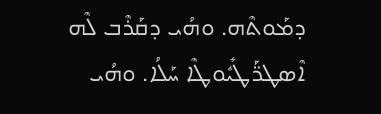ܕܡܰܘܬܶܗ. ܘܗܳܝ ܕܩܰܪܶܒ ܠܶܗ ܐܶܣܛܪ̈ܰܛܺܝܽܘܛܶܐ ܚܰܠܳܐ. ܘܗܳܝ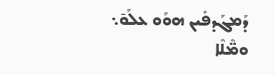ܕܰܡܓܰܕܦܺܝܢ ܗܘܰܘ ܥܠܰܘ̄܆ ܘܡ̈ܶܠܶܐ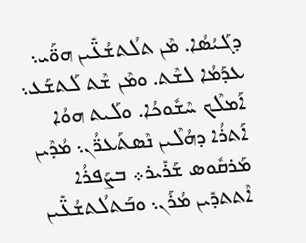ܕܓܰܝܳܣܳܐ. ܡܶܢ ܬܠܳܬܫܳܥ̈ܺܝܢ ܗܘ̈ܰܝ܆ ܥܕܰܡܳܐ ܠܫܶܬ. ܘܡܶܢ ܫܶܬ ܠܰܬܫܰܥ܆ ܐܰܡܠܶܟ ܚܶܫܽܘܟܳܐ. ܘܠܰܝܬ ܗܘܳܐ ܐܰܬܪܳܐ ܕܗܳܠܶܝܢ ܢܶܣܬܰܥܪ̈ܳܢ܆ ܡܳܕܶܝܢ ܡܰܪܩܽܘܣ ܫܰܪܺܝܪ܀ ܒܨܰܦܪܳܐ ܐܶܬܬܕܺܝܢ ܡܳܪܰܢ܆ ܘܒܰܬܠܳܬܫܳܥ̈ܺܝܢ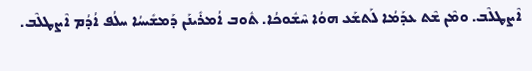ܐܶܨܛܠܶܒ. ܘܡܶܢ ܫܶܬ ܥܕܰܡܳܐ ܠܰܬܫܰܥ ܗܘܳܐ ܚܶܫܽܘܟܳܐ. ܬܽܘܒ ܐܳܡܪܺܝܢܰܢ ܕܰܡܫܺܝܚܳܐ ܚܠܳܦ ܐܳܕܳܡ ܐܶܨܛܠܶܒ.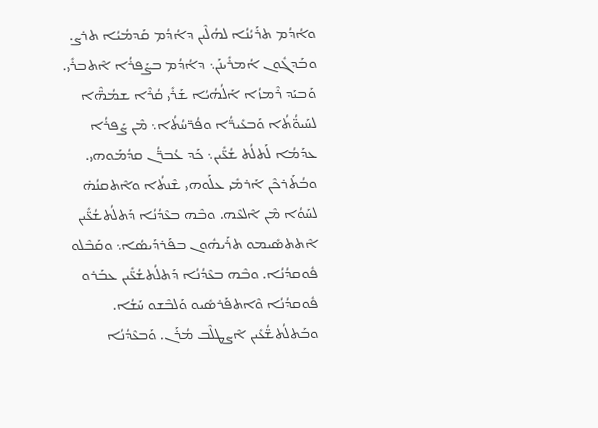ܘܐܳܕܳܡ ܬܪܰܝܳܢܳܐ ܠܗܳܠܶܝܢ ܕܐܳܕܳܡ ܩܰܕܡܳܝܳܐ ܬܪܨ. ܘܒܰܕܓܽܘܢ ܐܳܡܪܺܝܢܰܢ܆ ܕܐܳܕܳܡ ܒܨܰܦܪܳܐ ܐܶܬܒܪܺܝ. ܘܰܒܝܰܕ ܪܶܡܙܳܐ ܐܰܠܳܗܳܝܳܐ ܫܰܪܺܝ ܩܳܪܶܐ ܫܡܳܗ̈ܶܐ ܠܚܰܝܘ̈ܳܬܳܐ ܘܰܒܥܺܝܪ̈ܳܐ ܘܦܳܪ̈ܚܳܬܳܐ܆ ܡܶܢ ܨܰܦܪܳܐ ܥܕܰܡܳܐ ܠܰܬܠܳܬ ܫܳܥ̈ܺܝܢ܆ ܟܰܕ ܥܳܒܪ̈ܳܢ ܩܕܳܡܰܘܗܝ. ܘܒܳܬܰܪܟܶܢ ܐܰܪܡܺܝ ܥܠܰܘܗܝ ܫܶܢܬܳܐ ܘܐܶܬܩܢܳܗ̇ ܠܚܰܘܳܐ ܡܶܢ ܐܶܠܥܶܗ. ܘܒܶܗ ܒܥܶܕܳܢܳܐ ܕܰܬܠܳܬܫܳܥ̈ܺܝܢ ܐܶܬܬܣܺܝܡܘ ܬܪܰܝܗܽܘܢ ܒܦܰܪܕܰܝܣܳܐ܆ ܘܩܰܒܶܠܘ ܦܽܘܩܕܳܢܳܐ. ܘܒܶܗ ܒܥܶܕܳܢܳܐ ܕܰܬܠܳܬܫܳܥ̈ܺܝܢ ܥܒܰܪܘ ܦܽܘܩܕܳܢܳܐ ܘܶܐܬܦܰܪܣܺܝܘ ܘܰܠܒܶܫܘ ܚܰܫܳܐ. ܘܒܰܬܠܳܬܫ̈ܳܥܺܝܢ ܐܶܨܛܠܶܒ ܡܳܪܰܢ. ܘܰܒܥܶܕܳܢܳܐ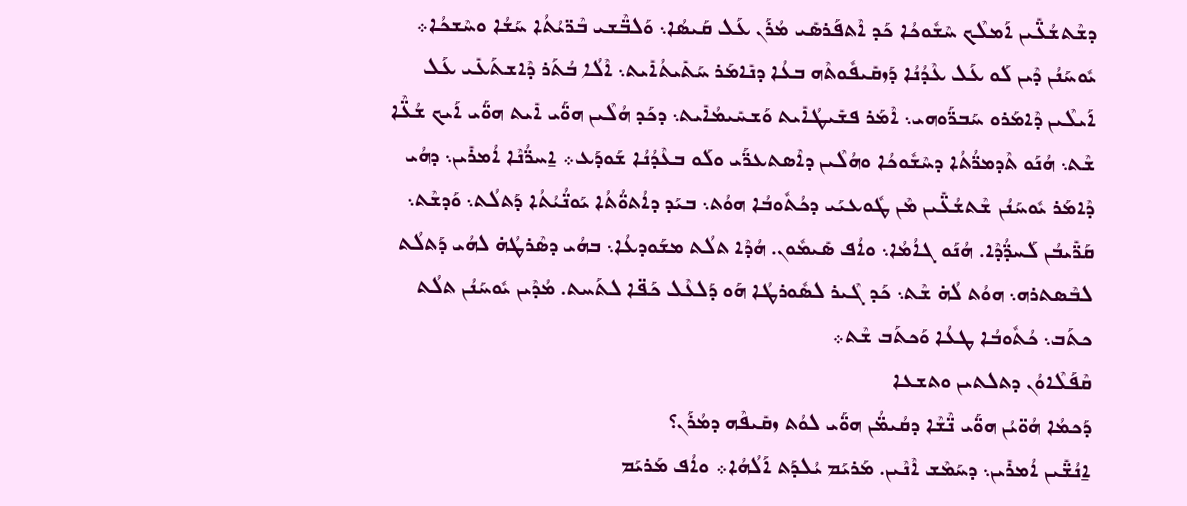ܕܫܶܬܫܳܥ̈ܺܝܢ ܐܰܡܠܶܟ ܚܶܫܽܘܟܳܐ ܟܰܕ ܐܶܬܦܰܪܣܺܝ ܡܳܪܰܢ ܥܰܠ ܩܰܝܣܳܐ܆ ܘܰܠܒ̈ܶܫܝ ܒܶܪ̈ܝܳܬܳܐ ܚܰܫܳܐ ܘܚܶܫܟܳܐ܀ ܝܽܘܚܰܢܳܢ ܕܶܝܢ ܠܰܘ ܥܰܠ ܥܶܕܳܢܳܐ ܕܰܙܩܺܝܦܽܘܬܶܗ ܒܥܳܐ ܕܢܺܐܡܰܪ ܚܰܬܺܝܬܳܐܺܝܬ܆ ܐܶܠܳܐ ܒܳܬܰܪ ܕܶܐܫܬܰܥܺܝ ܥܰܠ ܐܰܝܠܶܝܢ ܕܶܐܡܰܪܘ ܚܰܒܪ̈ܰܘܗܝ܆ ܐܶܡܰܪ ܦܫܺܝܛܳܐܺܝܬ ܘܰܫܚܺܝܡܳܐܺܝܬ܆ ܕܟܰܕ ܗܳܠܶܝܢ ܗܘ̈ܰܝ ܐܺܝܬ ܗܘ̈ܰܝ ܐܰܝܟ ܫܳܥ̈ܶܐ ܫܶܬ܆ ܗܳܢܰܘ ܬܶܕܡܪ̈ܳܬܳܐ ܕܚܶܫܽܘܟܳܐ ܘܗܳܠܶܝܢ ܕܐܶܣܬܥܪ̈ܰܝ ܘܠܰܘ ܒܥܶܕܳܢܳܐ ܫܰܘܕܰܥ܀ ܐ̱ܚܪ̈ܳܢܶܐ ܐܳܡܪܺܝܢ܆ ܕܗܳܝ ܕܶܐܡܰܪ ܝܽܘܚܰܢܳܢ ܫܶܬܫܳܥ̈ܺܝܢ ܡܶܢ ܛܽܘܥܝܰܝ ܕܟܳܬܽܘܒܳܐ ܗܘܳܬ܆ ܒܝܰܕ ܕܐܳܬܘ̈ܳܬܳܐ ܝܰܘܢ̈ܳܝܳܬܳܐ ܕܰܬܠܳܬ܆ ܘܰܕܫܶܬ܆ ܩܰܪ̈ܺܝܒܳܢ ܠܰܚܕ̈ܳܕܶܐ. ܗܳܢܰܘ ܓܐܳܡܳܐ܆ ܘܐܳܦ ܣܺܝܡܽܘܢ. ܗܳܕܶܐ ܬܠܳܬ ܡܫܰܘܕܥܳܐ܆ ܒܗܳܝ ܕܣܶܪܛܳܗ̇ ܠܗܳܝ ܕܰܬܠܳܬ ܠܒܶܣܬܪܗ܆ ܗܘܳܬ ܠܳܗ̇ ܫܶܬ܆ ܟܰܕ ܓܶܝܪ ܠܣܽܘܪܛܳܐ ܗܰܘ ܕܰܠܥܶܠ ܟܰܦ̈ܐ ܠܬܰܚܬ. ܡܳܕܶܝܢ ܝܽܘܚܰܢܳܢ ܬܠܳܬ ܟܬܰܒ܆ ܟܳܬܽܘܒܳܐ ܛܥܳܐ ܘܰܟܬܰܒ ܫܶܬ܀
ܩܶܦܰܠܶܐܘܳܢ ܕܬܠܬܝܢ ܘܬܫܥܐ
ܕܰܟܡܳܐ ܗܳܘ̈ܝܳܢ ܗܘ̈ܰܝ ܢ̈ܶܫܶܐ ܕܩܳܝܡ̈ܳܢ ܗܘ̈ܰܝ ܠܘܳܬ ܙܩܺܝܦܶܗ ܕܡܳܪܰܢ؟
ܐ̱ܢܳܫ̈ܺܝܢ ܐܳܡܪܺܝܢ܆ ܕܚܰܡܶܫ ܐܶܢܶܝܢ. ܡܰܪܝܰܡ ܝܳܠܕܰܬ ܐܰܠܳܗܳܐ܀ ܘܐܳܦ ܡܰܪܝܰܡ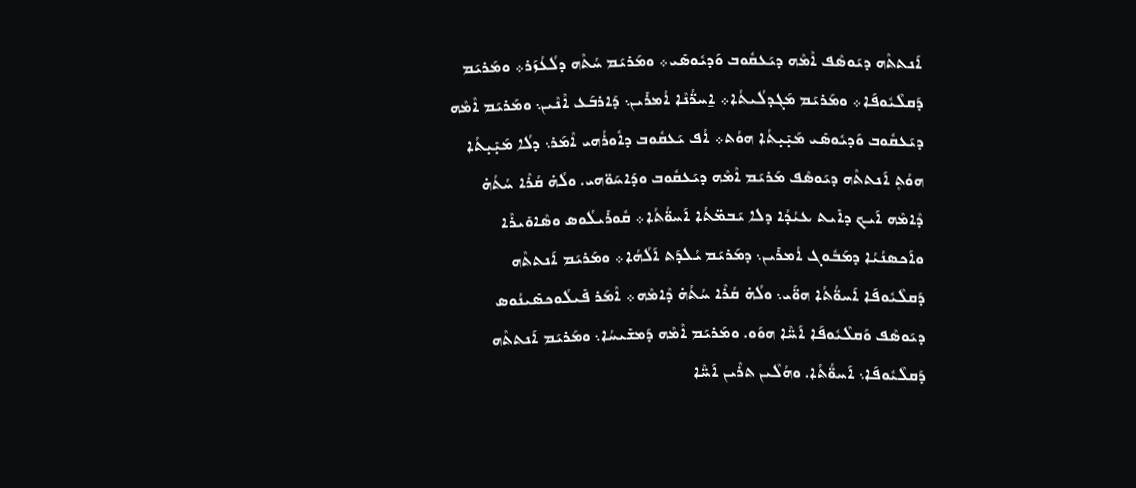ܐܰܢܬܬܶܗ ܕܝܰܘܣܶܦ ܐܶܡܶܗ ܕܝܰܥܩܽܘܒ ܘܰܕܝܽܘܣܺܝ܀ ܘܡܰܪܝܰܡ ܚܳܬܶܗ ܕܠܳܥܳܙܰܪ܀ ܘܡܰܪܝܰܡ ܕܰܩܠܶܝܽܘܦܰܐ܀ ܘܡܰܪܝܰܡ ܡܰܓܕܠܳܝܬܳܐ܀ ܐ̱ܚܪ̈ܳܢܶܐ ܐܳܡܪܺܝܢ܆ ܕܰܐܪܒܰܥ ܐܶܢܶܝܢ܆ ܘܡܰܪܝܰܡ ܐܶܡܶܗ ܕܝܰܥܩܽܘܒ ܘܰܕܝܽܘܣܺܝ ܡܰܝ̣ܺܝ̣ܬܳܐ ܗܘܳܬ܀ ܐܳܦ ܝܰܥܩܽܘܒ ܕܐܽܘܪܳܗܝ ܐܶܡܰܪ܆ ܕܠܳܐ ܡܰܝ̣ܺܝ̣ܬܳܐ ܗܘܳܬ̥ ܐܰܢܬܬܶܗ ܕܝܰܘܣܶܦ ܡܰܪܝܰܡ ܐܶܡܶܗ ܕܝܰܥܩܽܘܒ ܘܕܰܐܚܰܘ̈ܗܝ. ܘܠܳܗ̇ ܩܳܪܶܐ ܚܳܬܳܗ̇ ܕܶܐܡܶܗ ܐܰܝܟ ܕܐܺܝܬ ܥܝܳܕܳܐ ܕܠܐ ܝܰܒܡ̈ܬܳܐ ܐܰܚܘ̈ܳܬܳܐ܀ ܩܽܘܪܺܝܠܳܘܣ ܘܣܶܐܘܺܝܪܶܐ ܘܐܰܟܣܢܳܝܳܐ ܕܡܰܒܽܘܓ ܐܳܡܪܺܝܢ܆ ܕܡܰܪܝܰܡ ܝܳܠܕܰܬ ܐܰܠܳܗܳܐ܀ ܘܡܰܪܝܰܡ ܐܰܢܬܬܶܗ ܕܰܩܠܶܝܽܘܦܰܐ ܐܰܚܘ̈ܳܬܳܐ ܗܘ̈ܰܝ܆ ܘܠܳܗ̇ ܩܳܪܶܐ ܚܳܬܳܗ̇ ܕܶܐܡܶܗ܀ ܐܶܡܰܪ ܦܺܝܠܳܘܟܣܺܝܢܳܘܣ ܕܝܰܘܣܶܦ ܘܰܩܠܶܝܽܘܦܰܐ ܐܰܚ̈ܶܐ ܗܘܰܘ. ܘܡܰܪܝܰܡ ܐܶܡܶܗ ܕܰܡܫܺܝܚܳܐ܆ ܘܡܰܪܝܰܡ ܐܰܢܬܬܶܗ ܕܰܩܠܶܝܽܘܦܰܐ܆ ܐܰܚܘ̈ܳܬܳܐ. ܘܗܳܠܶܝܢ ܬܪܶܝܢ ܐܰܚ̈ܶܐ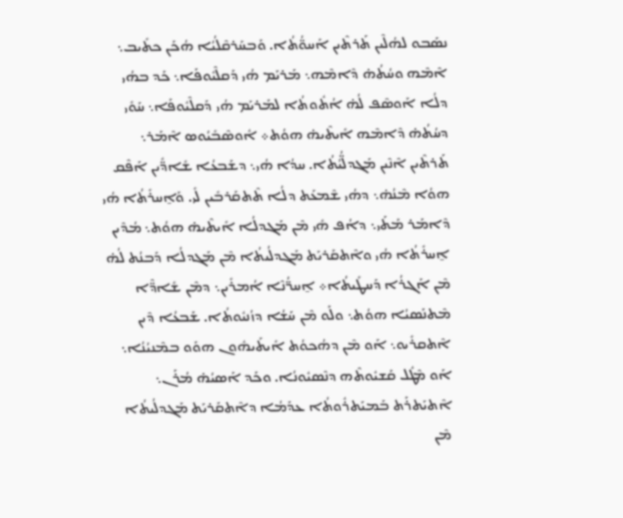ܢܣܰܒܘ ܠܗܳܠܶܝܢ ܬܰܪܬܶܝܢ ܐܰܚܘ̈ܳܬܳܐ. ܘܰܒܚܰܪܩܶܠܳܝܳܐ ܗܳܟܰܢ ܟܬܺܝܒ܆ ܐܶܡܶܗ ܘܚܳܬܳܗ̇ ܕܶܐܡܶܗ܆ ܡܰܪܝܰܡ ܗܳܝ ܕܰܩܠܶܝܽܘܦܰܐ܆ ܟܰܕ ܒܗܳܝ ܕܠܳܐ ܐܰܘܣܶܦ ܠܳܗ̇ ܐܳܬܽܘܬܳܐ ܠܡܰܪܝܰܡ ܗܳܝ ܕܰܩܠܶܝܽܘܦܰܐ܆ ܚܰܘܺܝ ܕܚܳܬܳܗ̇ ܕܶܐܡܶܗ ܐܺܝܬܶܝܗ̇ ܗܘܳܬ܀ ܐܽܘܣܶܒܺܝܳܘܣ ܐܶܡܰܪ܆ ܬܰܪܬܶܝܢ ܐܶܢܶܝܢ ܡܰܓܕܠ̈ܳܝܳܬܳܐ. ܚܕܳܐ ܗܳܝ܆ ܕܫܰܒܥܳܐ ܫܺܐܕ̈ܺܝܢ ܐܰܦܶܩ ܗܘܳܐ ܡܶܢܳܗ̇܆ ܕܗܳܝ ܫܶܡܥܰܬ ܕܠܳܐ ܬܶܬܩܰܪܒܺܝܢ ܠܺܝ. ܘܰܐ̱ܚܪܺܬܳܐ ܗܳܝ ܕܶܐܡܰܪ ܡܰܬܰܝ܆ ܕܐܳܦ ܗܺܝ ܡܶܢ ܡܰܓܕܠܳܐ ܐܺܝܬܶܝܗ̇ ܗܘܳܬ܆ ܡܳܕܶܝܢ ܐ̱ܚܪܺܬܳܐ ܗܳܝ ܘܐܶܬܩܰܪܝܰܬ ܡܰܓܕܠܳܝܬܳܐ ܡܶܢ ܡܰܓܕܠܳܐ ܕܰܒܢܳܬ ܠܳܗ̇ ܡܶܢ ܐܰܓܪܳܐ ܕܰܚܛܺܝܬܳܐ܀ ܐ̱ܚܪ̈ܳܢܶܐ ܐܳܡܪܺܝܢ܆ ܕܡܶܢ ܫܺܐܕ̈ܶܐ ܡܶܬܢܰܣܝܳܐ ܗܘܳܬ܆ ܘܠܰܘ ܡܶܢ ܚܰܫܳܐ ܕܙܳܢܝܽܘܬܳܐ. ܫܰܒܥܳܐ ܕܶܝܢ ܐܶܬܩܪܺܝܘ܆ ܐܰܘ ܡܶܢ ܕܗܳܟܘܳܬ ܐܺܝܬܰܝܗܽܘܢ ܗܘܰܘ ܒܡܶܢܝܳܢܳܐ܆ ܐܰܘ ܡܶܛܽܠ ܩܰܫܝܽܘܬܶܗ ܕܢܶܣܝܽܘܢܳܐ. ܘܟܰܕ ܐܰܣܝܳܗ̇ ܡܳܪܰܢ܆ ܐܶܬܝܰܬܪܰܬ ܒܰܡܝܰܬܪܽܘܬܳܐ ܥܕܰܡܳܐ ܕܐܶܬܩܰܪܝܰܬ ܡܰܓܕܠܳܝܬܳܐ ܡܶܢ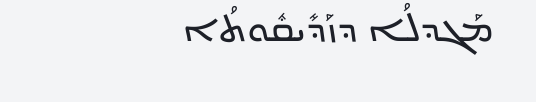ܡܰܓܕܠܳܐ ܕܙܰܕܺܝܩܽܘܬܳܐ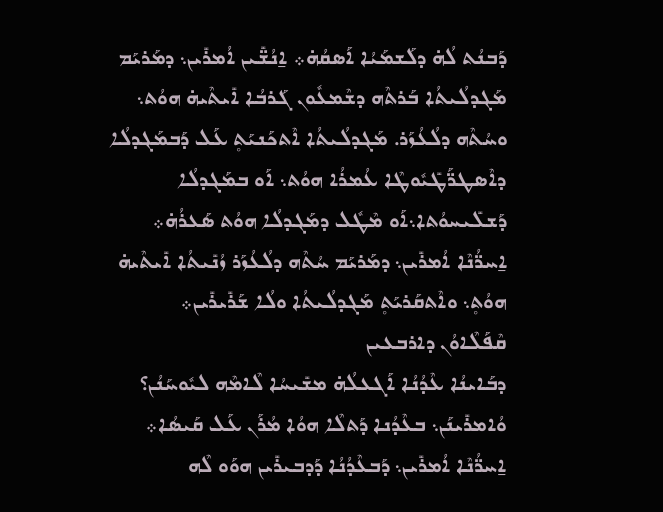ܕܰܒܢܳܬ ܠܳܗ̇ ܕܠܰܫܡܰܝܳܐ ܐܰܣܩܳܗ̇܀ ܐ̱ܢܳܫ̈ܺܝܢ ܐܳܡܪܺܝܢ܆ ܕܡܰܪܝܰܡ ܡܰܓܕܠܳܝܬܳܐ ܒܰܪܬܶܗ ܕܫܶܡܥܽܘܢ ܓܰܪܒܳܐ ܐܺܝܬܶܝܗ̇ ܗܘܳܬ܆ ܘܚܳܬܶܗ ܕܠܳܥܳܙܰܪ. ܡܰܓܕܠܳܝܬܳܐ ܐܶܬܟܰܢܝܰܬ̥ ܥܰܠ ܕܰܒܡܰܓܕܠܳܐ ܕܐܶܣܛܪ̈ܰܛܺܝܽܘܛܶܐ ܥܳܡܪܳܐ ܗܘܳܬ܆ ܐܰܘ ܒܡܰܓܕܠܳܐ ܕܰܫܠܺܝܚܘܳܬܐ܆ܐܰܘ ܡܶܛܽܠ ܕܡܰܓܕܠܳܐ ܗܘܳܬ ܣܰܥܪܳܗ̇܀ ܐ̱ܚܪ̈ܳܢܶܐ ܐܳܡܪܺܝܢ܆ ܕܡܰܪܝܰܡ ܚܳܬܶܗ ܕܠܳܥܳܙܰܪ ܙܳܢܺܝܬܳܐ ܐܺܝܬܶܝܗ̇ ܗܘܳܬ̥܆ ܘܐܶܬܩܰܪܝܰܬ̥ ܡܰܓܕܠܳܝܬܳܐ ܘܠܳܐ ܫܰܪܺܝܪܺܝܢ܀
ܩܶܦܰܠܶܐܘܳܢ ܕܐܪܒܥܝܢ
ܕܒܰܐܝܢܳܐ ܥܶܕܳܢܳܐ ܐܰܓܥܠܳܗ̇ ܡܫܺܝܚܳܐ ܠܶܐܡܶܗ ܠܝܽܘܚܰܢܳܢ؟
ܘܳܐܡܪܺܝܢܰܢ܆ ܒܥܶܕܳܢܐ ܕܰܬܠܶܐ ܗܘܳܐ ܡܳܪܰܢ ܥܰܠ ܩܰܝܣܳܐ܀ ܐ̱ܚܪ̈ܳܢܶܐ ܐܳܡܪܺܝܢ܆ ܕܰܒܥܶܕܳܢܳܐ ܕܰܕܒܝܪܺܝܢ ܗܘܰܘ ܠܶܗ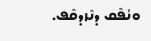ܘܢܳܦܶܩ ܕܢܶܙܕܩܶܦ.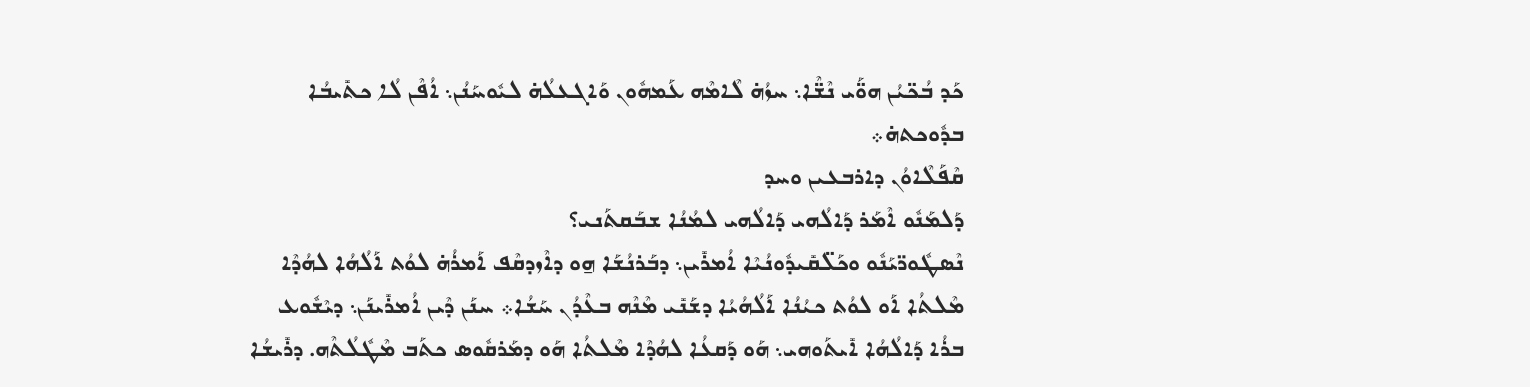ܟܰܕ ܒܳܟ̈ܝܳܢ ܗܘ̈ܰܝ ܢܶܫ̈ܶܐ܆ ܚܙܳܗ̇ ܠܶܐܡܶܗ ܥܰܡܗܽܘܢ ܘܰܐܓܥܠܳܗ̇ ܠܝܽܘܚܰܢܳܢ܆ ܐܳܦܶܢ ܠܳܐ ܟܬܺܝܒܳܐ ܒܕܽܘܟܬܗ̇܀
ܩܶܦܰܠܶܐܘܳܢ ܕܐܪܒܥܝܢ ܘܚܕ
ܕܰܠܡܰܢܽܘ ܐܶܡܰܪ ܕܰܐܠܳܗܝ ܕܰܐܠܳܗܝ ܠܡܳܢܳܐ ܫܒܰܩܬܰܢܝ؟
ܢܶܣܛܽܘܪ̈ܝܰܢܽܘ ܘܟܰܠ̈ܩܺܝܕܽܘܢܳܝܶܐ ܐܳܡܪܺܝܢ܆ ܕܒܰܪܢܳܫܰܐ ܗ̱ܘ ܕܐܶܙܕܩܶܦ ܐܰܡܪܳܗ̇ ܠܘܳܬ ܐܰܠܳܗܳܐ ܠܗܳܕܶܐ ܡܶܠܬܳܐ ܐܰܘ ܠܘܳܬ ܟܝܳܢܳܐ ܐܰܠܳܗܳܝܳܐ ܕܫܰܢܺܝ ܡܶܢܶܗ ܒܥܶܕܳܢ ܚܰܫܳܐ܀ ܚܢܰܢ ܕܶܝܢ ܐܳܡܪܺܝܢܰܢ܆ ܕܝܶܫܽܘܥ ܒܪܳܐ ܕܰܐܠܳܗܳܐ ܐܺܝܬܰܘܗܝ܆ ܗܰܘ ܕܰܩܥܳܐ ܠܗܳܕܶܐ ܡܶܠܬܳܐ ܗܰܘ ܕܡܰܪܩܽܘܣ ܟܬܰܒ ܡܶܛܽܠܳܬܶܗ. ܕܪܺܝܫܳܐ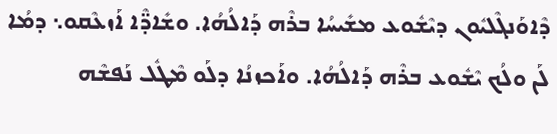ܕܶܐܘܰܢܓܶܠܝܽܘܢ ܕܝܶܫܽܘܥ ܡܫܺܝܚܳܐ ܒܪܶܗ ܕܰܐܠܳܗܳܐ. ܘܫܺܐܕ̈ܶܐ ܐܰܙܥܶܩܘ܆ ܕܡܳܐ ܠܰܢ ܘܠܳܟ ܝܶܫܽܘܥ ܒܪܶܗ ܕܰܐܠܳܗܳܐ. ܘܐܰܟܙܢܳܐ ܕܠܰܘ ܡܶܛܽܠ ܢܰܦܫܶܗ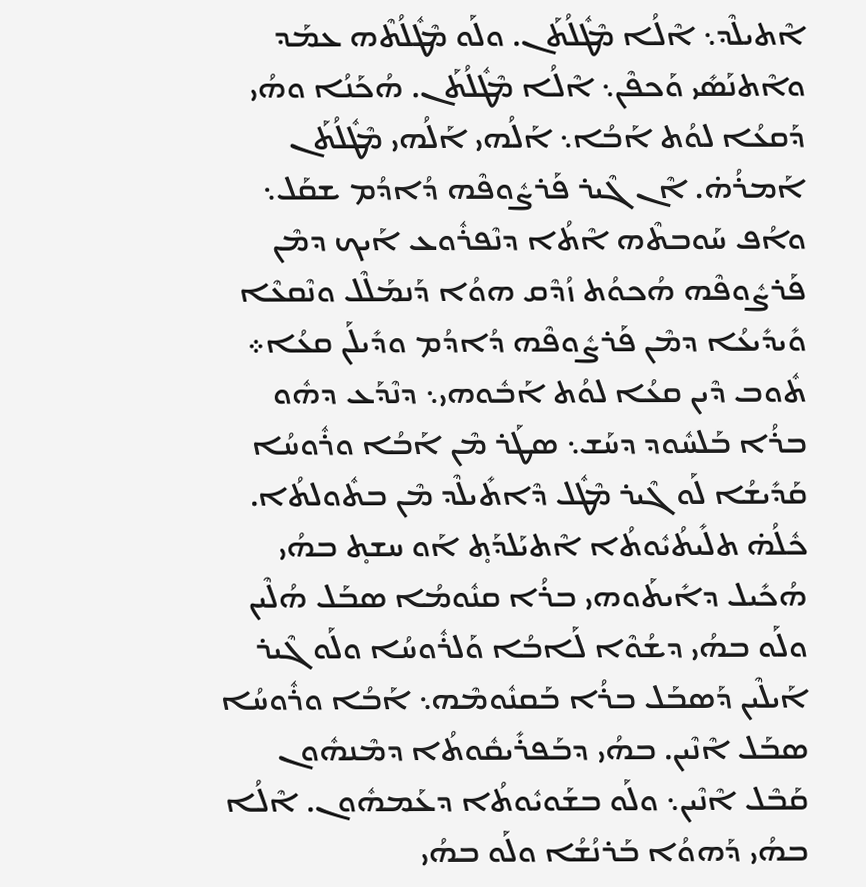ܐܶܬܝܠܶܕ܆ ܐܶܠܳܐ ܡܶܛܽܠܳܬܰܢ. ܘܠܰܘ ܡܶܛܽܠܳܬܶܗ ܥܡܰܕ ܘܐܶܬܢܰܣܺܝ ܘܰܟܦܶܢ܆ ܐܶܠܳܐ ܡܶܛܽܠܳܬܰܢ. ܗܳܟܰܢܳܐ ܘܗܳܝ ܕܰܩܥܳܐ ܠܘܳܬ ܐܰܒܳܐ܆ ܐܰܠܳܗܝ ܐܰܠܳܗܝ ܡܶܛܽܠܳܬܰܢ ܐܰܡܪܳܗ̇. ܐܶܢ ܓܶܝܪ ܦܰܪܨܽܘܦܶܗ ܕܳܐܕܳܡ ܫܩܰܠ܆ ܘܐܳܦ ܚܰܘܒܬܶܗ ܐܶܬܳܐ ܕܢܶܦܪܽܘܥ ܐܰܝܟ ܕܡܶܢ ܦܰܪܨܽܘܦܶܗ ܗܳܟܘܳܬ ܙܳܕܶܩ ܗܘܳܐ ܕܰܢܡܰܠܶܠ ܘܢܶܩܥܶܐ ܘܺܝܕܺܝܥܳܐ ܕܡܶܢ ܦܰܪܨܽܘܦܶܗ ܕܳܐܕܳܡ ܘܕܺܝܠܰܢ ܩܥܳܐ܀
ܬܽܘܒ ܕܶܝܢ ܩܥܳܐ ܠܘܳܬ ܐܰܒܽܘܗܝ܆ ܕܢܶܕܰܥ ܕܗܽܘ ܒܪܳܐ ܒܰܠܚܽܘܕ ܕܚܰܫ܆ ܣܛܰܪ ܡܶܢ ܐܰܒܳܐ ܘܪܽܘܚܳܐ ܩܰܕܺܝܫܳܐ ܠܰܘ ܓܶܝܪ ܡܶܛܽܠ ܕܶܐܬܺܝܠܶܕ ܡܶܢ ܒܬܽܘܠܬܳܐ. ܟܽܠܳܗ̇ ܬܠܺܝܬܳܝܽܘܬܳܐ ܐܶܬܝܰܠܕܰܬ̥ ܐܰܘ ܚܫܬ̥ ܒܗܳܝ ܗܳܟܺܝܠ ܕܐܺܝܬܰܘܗܝ ܒܪܳܐ ܩܢܽܘܡܳܐ ܣܒܰܠ ܗܳܠܶܝܢ ܘܠܰܘ ܒܗܳܝ ܕܫܳܘܶܐ ܠܰܐܒܳܐ ܘܰܠܪܽܘܚܳܐ ܘܠܰܘ ܓܶܝܪ ܐܰܝܠܶܝܢ ܕܰܣܒܰܠ ܒܪܳܐ ܒܰܩܢܽܘܡܶܗ܆ ܐܰܒܳܐ ܘܪܽܘܚܳܐ ܣܒܰܠ ܐܶܢܶܝܢ. ܒܗܳܝ ܕܒܰܦܪܺܝܩܽܘܬܳܐ ܕܡܶܢܗܽܘܢ ܩܰܒܶܠ ܐܶܢܶܝܢ܆ ܘܠܰܘ ܒܫܰܘܝܽܘܬܳܐ ܕܥܰܡܗܽܘܢ. ܐܶܠܳܐ ܒܗܳܝ ܕܰܗܘܳܐ ܒܰܪܢܳܫܳܐ ܘܠܰܘ ܒܗܳܝ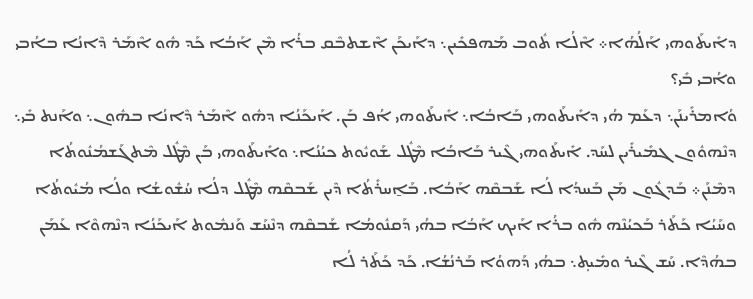ܕܐܺܝܬܰܘܗܝ ܐܰܠܳܗܳܐ܀ ܐܶܠܳܐ ܬܽܘܒ ܡܰܗܦܟܺܝܢ܆ ܕܐܰܝܟܰܢ ܐܶܫܬܒܶܩ ܒܪܳܐ ܡܶܢ ܐܰܒܳܐ ܟܰܕ ܗܽܘ ܐܶܡܰܪ ܕܶܐܢܳܐ ܒܐܳܒܝ ܘܐܳܒܝ ܒܺܝ؟
ܘܳܐܡܪܺܝܢܰܢ܆ ܕܥܰܡ ܗܳܝ ܕܐܺܝܬܰܘܗܝ ܒܰܐܒܳܐ܆ ܐܺܝܬܰܘܗܝ ܐܳܦ ܒܰܢ. ܐܰܝܟܰܢܳܐ ܕܗܽܘ ܐܶܡܰܪ ܕܶܐܢܳܐ ܒܗܽܘܢ܆ ܘܐܰܢܬ ܒܺܝ܆ ܕܢܶܗܘܽܘܢ ܓܡܺܝܪܺܝܢ ܠܚܰܕ. ܐܺܝܬܰܘܗܝ ܓܶܝܪ ܒܰܐܒܳܐ ܡܶܛܽܠ ܫܰܘܝܽܘܬ ܟܝܳܢܳܐ܆ ܘܐܺܝܬܰܘܗܝ ܒܰܢ ܡܶܛܽܠ ܡܶܬܓܰܫܡܳܢܽܘܬܳܐ ܕܡܶܢܰܢ܀ ܒܰܕܓܽܘܢ ܡܰܢ ܒܰܚܕܳܐ ܠܳܐ ܫܰܒܩܶܗ ܐܰܒܳܐ. ܒܰܐ̱ܚܪܺܬܳܐ ܕܶܝܢ ܫܰܒܩܶܗ ܡܶܛܽܠ ܕܠܳܐ ܚܳܫܽܘܫܳܐ ܘܠܳܐ ܡܳܝܽܘܬܳܐ ܘܚܰܝܳܐ ܟܰܬܰܪ ܒܰܟܝܳܢܶܗ ܗܽܘ ܒܪܳܐ ܐܰܝܟ ܐܰܒܳܐ ܒܗܳܝ ܕܰܩܢܽܘܡܳܐ ܫܰܒܩܶܗ ܕܢܶܚܰܫ ܘܰܢܡܽܘܬ ܐܰܝܟܰܢܳܐ ܕܢܶܗܘܶܐ ܥܰܡܰܢ ܒܗܳܕܶܐ. ܚܰܫ ܓܶܝܪ ܘܡܺܝܬ̥܆ ܒܗܳܝ ܕܰܗܘܳܐ ܒܰܪܢܳܫܳܐ. ܟܰܕ ܟܰܬܰܪ ܠܳܐ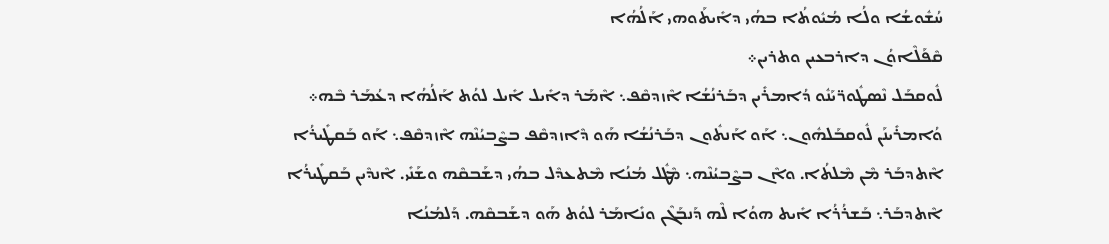ܚܳܫܽܘܫܳܐ ܘܠܳܐ ܡܳܝܽܘܬܳܐ ܒܗܳܝ ܕܐܺܝܬܰܘܗܝ ܐܰܠܳܗܳܐ
ܩܶܦܰܠܶܐܘܳܢ ܕܐܪܒܥܝܢ ܘܬܪܝܢ܀
ܠܽܘܩܒܰܠ ܢܶܣܛܽܘܪ̈ܝܰܢܽܘ ܕܳܐܡܪܺܝܢ ܕܒܰܪܢܳܫܳܐ ܐܶܙܕܩܶܦ܆ ܐܶܡܰܪ ܕܐܺܝܠ ܐܺܝܠ ܠܘܳܬ ܐܰܠܳܗܳܐ ܕܥܳܡܰܪ ܒܶܗ܀
ܘܳܐܡܪܺܝܢܰܢ ܠܽܘܩܒܰܠܗܽܘܢ܆ ܐܰܘ ܐܰܢܬܽܘܢ ܕܒܰܪܢܳܫܳܐ ܗܰܘ ܕܶܐܙܕܩܶܦ ܒܨܶܒܝܳܢܶܗ ܐܶܙܕܩܶܦ܆ ܐܰܘ ܒܰܩܛܺܝܪܳܐ ܐܶܬܕܒܰܪ ܡܶܢ ܡܶܠܬܳܐ. ܘܐܶܢ ܒܨܶܒܝܳܢܶܗ܆ ܡܶܛܽܠ ܡܳܢܳܐ ܡܶܬܥܕܶܠ ܒܗܳܝ ܕܫܰܒܩܶܗ ܘܫܰܢܺܝ. ܐܶܢܕܶܝܢ ܒܰܩܛܺܝܪܳܐ ܐܶܬܕܒܰܪ܆ ܒܰܫܪܳܪܳܐ ܐܺܝܬ ܗܘܳܐ ܠܶܗ ܕܰܢܒܰܓܶܢ ܘܢܺܐܡܰܪ ܠܘܳܬ ܗܰܘ ܕܫܰܒܩܶܗ. ܕܰܠܡܳܢܳܐ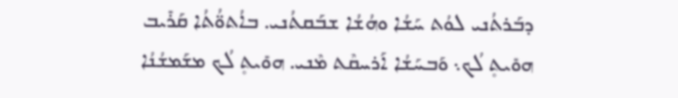ܕܒܰܪܬܳܢܝ ܠܘܳܬ ܚܰܫܳܐ ܘܗܳܫܳܐ ܫܒܰܩܬܳܢܝ. ܒܐܳܬܘ̈ܳܬܳܐ ܩܰܪܺܝܒ ܗܘܺܝܬ̥ ܠܳܟ܆ ܘܰܒܚܰܫܳܐ ܐܰܪܚܩܶܬ ܡܶܢܝ. ܗܘܺܝܬ̥ ܠܳܟ ܡܫܰܡܫܳܢܳܐ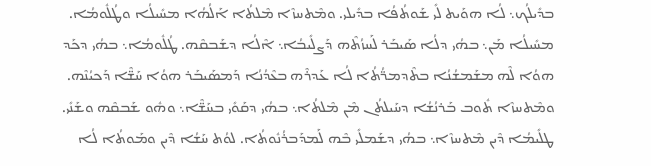ܒܕܺܝܠܳܟ܆ ܠܳܐ ܗܘܰܝܬ ܠܺܝ ܫܰܘܬܳܦܳܐ ܒܕܺܝܠܝ. ܘܡܶܬܚܙܶܐ ܡܶܠܬܳܐ ܐܰܠܳܗܳܐ ܡܚܺܝܠܳܐ ܘܛܳܠܽܘܡܳܐ. ܡܚܺܝܠܳܐ ܡܰܢ܆ ܒܗܳܝ ܕܠܳܐ ܣܰܝܒܰܪ ܠܰܚܙܳܬܶܗ ܕܰܨܠܺܝܒܳܐ܆ ܐܶܠܳܐ ܕܫܰܒܩܶܗ. ܛܳܠܽܘܡܳܐ܆ ܒܗܳܝ ܕܟܰܕ ܗܘܳܐ ܠܶܗ ܡܫܰܡܫܳܢܳܐ ܒܬܶܕܡܪ̈ܳܬܳܐ ܠܳܐ ܥܰܕܪܶܗ ܒܥܶܕܳܢܳܐ ܕܰܡܣܰܝܒܰܪ ܗܘܳܐ ܚܰܫ̈ܶܐ ܕܰܟܝܳܢܶܗ. ܘܡܶܬܚܙܶܐ ܬܽܘܒ ܒܰܪܢܳܫܳܐ ܕܚܰܝܠܬܳܢ ܡܶܢ ܡܶܠܬܳܐ܆ ܒܗܳܝ ܕܩܰܘܺܝ ܒܚܰܫ̈ܶܐ܆ ܘܗܽܘ ܫܰܒܩܶܗ ܘܫܰܢܺܝ. ܛܠܺܝܡܳܐ ܕܶܝܢ ܡܶܬܚܙܶܐ܆ ܒܗܳܝ ܕܫܰܡܠܺܝ ܒܶܗ ܠܰܡܕܰܒܪܳܢܽܘܬܳܐ. ܠܘܳܬ ܚܰܫܳܐ ܕܶܝܢ ܘܡܰܘܬܳܐ ܠܳܐ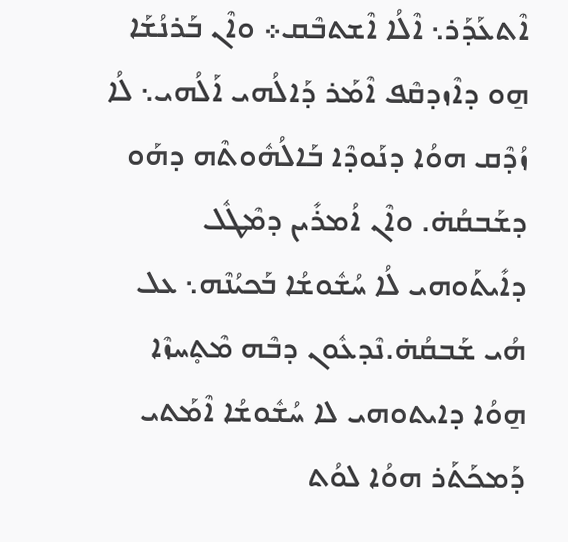ܐܶܬܥܰܕܰܪ܆ ܐܶܠܳܐ ܐܶܫܬܒܶܩ܀ ܘܐܶܢ ܒܰܪܢܳܫܰܐ ܗ̱ܘ ܕܐܶܙܕܩܶܦ ܐܶܡܰܪ ܕܰܐܠܳܗܝ ܐܰܠܳܗܝ܆ ܠܳܐ ܙܳܕܶܩ ܗܘܳܐ ܕܢܰܘܕܶܐ ܒܰܐܠܳܗܽܘܬܶܗ ܕܗܰܘ ܕܫܰܒܩܳܗ̇. ܘܐܶܢ ܐܳܡܪܺܝܢ ܕܡܶܛܽܠ ܕܐܺܝܬܰܘܗܝ ܠܳܐ ܚܳܫܽܘܫܳܐ ܒܰܟܝܳܢܶܗ܆ ܥܠ ܗܳܝ ܫܰܒܩܳܗ̇.ܢܶܕܥܽܘܢ ܕܒܶܗ ܡܶܬ̥ܚܙܶܐ ܗ̱ܘܳܐ ܕܐܝܬܘܗܝ ܠܐ ܚܳܫܽܘܫܳܐ ܐܶܡܰܬܝ ܕܰܡܟܰܬܰܪ ܗܘܳܐ ܠܘܳܬ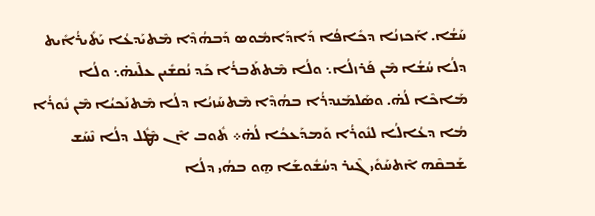ܚܰܫܳܐ. ܐܰܟܙܢܳܐ ܕܟܺܐܦܳܐ ܕܰܐܕܰܐܡܽܘܣ ܕܰܒܗܳܕܶܐ ܡܶܬܝܰܕܥܳܐ ܝܰܬܺܝܪܳܐܺܝܬ ܕܠܳܐ ܚܳܫܳܐ ܡܶܢ ܦܰܪܙܠܳܐ܆ ܘܠܳܐ ܡܶܬܬܰܒܪܳܐ ܟܰܕ ܢܳܩܫܺܝܢ ܥܠܶܝܗ̇܆ ܘܠܳܐ ܡܰܐܟܶܐ ܠܳܗ̇. ܘܣܰܠܡܰܢܕܪܳܐ ܒܗܳܕܶܐ ܡܶܬܚܰܙܝܳܐ ܕܠܳܐ ܡܶܬܢܰܟܝܳܐ ܡܶܢ ܢܽܘܪܳܐ ܡܳܐ ܕܥܳܐܠܳܐ ܠܢܽܘܪܳܐ ܘܰܡܕܰܥܟܳܐ ܠܳܗ̇܀ ܬܽܘܒ ܐܶܢ ܡܶܛܽܠ ܕܠܳܐ ܢܶܚܰܫ ܫܰܒܩܶܗ ܐܶܬܚܰܘܺܝ ܓܶܝܪ ܕܚܳܫܽܘܫܰܐ ܗ̱ܘ ܒܗܳܝ ܕܠܳܐ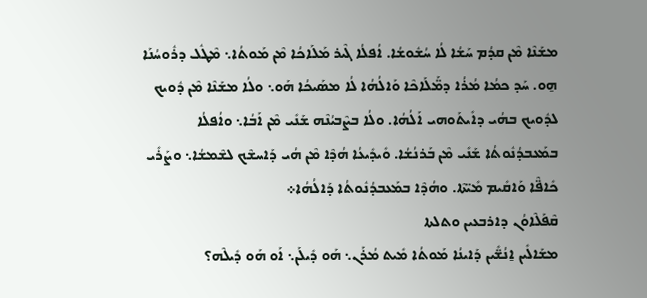ܡܫܰܢܶܐ ܡܶܢ ܩܕܳܡ ܚܰܫܳܐ ܠܳܐ ܚܳܫܽܘܫܳܐ. ܐܳܦܠܳܐ ܓܶܝܪ ܡܰܠܰܐܟܳܐ ܡܶܢ ܡܰܘܬܳܐ܆ ܡܶܛܽܠ ܕܪܽܘܚܳܢܰܐ ܗ̱ܘ. ܚܰܕ ܟܡܳܐ ܡܳܪܳܐ ܕܡ̈ܰܠܰܐܟܶܐ ܘܰܐܠܳܗܳܐ ܠܳܐ ܡܣܰܝܟܳܐ ܗܰܘ܆ ܘܠܳܐ ܡܫܰܢܶܐ ܡܶܢ ܕܽܘܝܟ ܠܕܽܘܝܟ ܒܗܳܝ ܕܐܺܝܬܰܘܗܝ ܐܰܠܳܗܳܐ. ܘܠܳܐ ܒܨܶܒܝܳܢܶܗ ܫܰܢܺܝ ܡܶܢ ܐܰܒܳܐ܆ ܘܐܳܦܠܳܐ ܒܡܰܥܒܕܳܢܽܘܬܳܐ ܫܰܢܺܝ ܡܶܢ ܒܰܪܢܳܫܳܐ. ܘܺܝܕܺܝܥܳܐ ܗܳܕܶܐ ܡܶܢ ܗܳܝ ܕܰܐܚܫܶܟ ܠܫܶܡܫܳܐ܆ ܘܨܰܪܺܝ ܟܺܐܦ̈ܶܐ ܘܰܐܩܺܝܡ ܡܺܝ̈ܬܶܐ. ܘܗܳܕܶܐ ܒܡܰܥܒܕܳܢܽܘܬܳܐ ܕܰܐܠܳܗܳܐ܀
ܩܶܦܰܠܶܐܘܳܢ ܕܐܪܒܥܝܢ ܘܬܠܬܐ
ܡܫܰܐܠܺܝܢ ܐ̱ܢܳܫ̈ܺܝܢ ܕܰܐܝܢܳܐ ܡܰܘܬܳܐ ܡܺܝܬ ܡܳܪܰܢ܆ ܗܰܘ ܕܺܝܠܰܢ܆ ܐܰܘ ܗܰܘ ܕܺܝܠܶܗ؟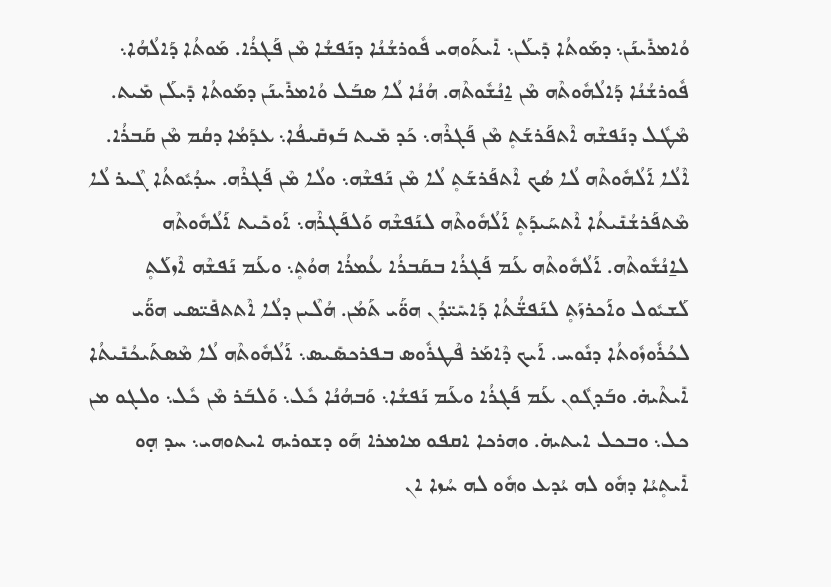ܘܳܐܡܪܺܝܢܰܢ܆ ܕܡܰܘܬܳܐ ܕܺܝܠܰܢ܆ ܐܺܝܬܰܘܗܝ ܦܽܘܪܫܳܢܳܐ ܕܢܰܦܫܳܐ ܡܶܢ ܦܰܓܪܳܐ. ܡܰܘܬܳܐ ܕܰܐܠܳܗܳܐ܆ ܦܽܘܪܫܳܢܳܐ ܕܰܐܠܳܗܽܘܬܶܗ ܡܶܢ ܐ̱ܢܳܫܽܘܬܶܗ. ܗܳܢܳܐ ܠܳܐ ܣܒܰܠ ܘܳܐܡܪܺܝܢܰܢ ܕܡܰܘܬܳܐ ܕܺܝܠܰܢ ܡܺܝܬ. ܡܶܛܽܠ ܕܢܰܦܫܶܗ ܐܶܬܦܰܪܫܰܬ̥ ܡܶܢ ܦܰܓܪܶܗ܆ ܟܰܕ ܡܺܝܬ ܒܰܙܩܺܝܦܳܐ܆ ܥܕܰܡܳܐ ܕܩܳܡ ܡܶܢ ܩܰܒܪܳܐ. ܐܶܠܳܐ ܐܰܠܳܗܽܘܬܶܗ ܠܳܐ ܣܳܟ ܐܶܬܦܰܪܫܰܬ̥ ܠܳܐ ܡܶܢ ܢܰܦܫܶܗ܆ ܘܠܳܐ ܡܶܢ ܦܰܓܪܶܗ. ܚܕܳܝܽܘܬܳܐ ܓܶܝܪ ܠܳܐ ܡܶܬܦܰܪܫܳܢܺܝܬܳܐ ܐܶܬܚܰܝܕܰܬ̥ ܐܰܠܳܗܽܘܬܶܗ ܠܢܰܦܫܶܗ ܘܰܠܦܰܓܪܶܗ܆ ܐܰܘܟܺܝܬ ܐܰܠܳܗܽܘܬܶܗ ܠܐ̱ܢܳܫܽܘܬܶܗ. ܐܰܠܳܗܽܘܬܶܗ ܥܰܡ ܦܰܓܪܳܐ ܒܩܰܒܪܳܐ ܥܳܡܪܳܐ ܗܘܳܬ̥܆ ܘܥܰܡ ܢܰܦܫܶܗ ܐܶܙܠܰܬ̥ ܠܰܫܝܽܘܠ ܘܐܰܟܪܙܰܬ̥ ܠܢܰܦܫ̈ܳܬܳܐ ܕܰܐܚܺܝ̈ܕܳܢ ܗܘ̈ܰܝ ܬܰܡܳܢ. ܗܳܠܶܝܢ ܕܠܳܐ ܐܶܬܬܦܺܝ̈ܣܝ ܗܘ̈ܰܝ ܠܟܳܪܽܘܙܽܘܬܳܐ ܕܢܽܘܚ. ܐܰܝܟ ܕܶܐܡܰܪ ܦܶܛܪܽܘܣ ܒܦܪܟܣܺܝܣ܆ ܐܰܠܳܗܽܘܬܶܗ ܠܳܐ ܡܶܣܬܰܝܟܳܢܺܝܬܳܐ ܐܺܝܬܶܝܗ̇. ܘܒܰܕܓܽܘܢ ܥܰܡ ܦܰܓܪܳܐ ܘܥܰܡ ܢܰܦܫܳܐ܆ ܘܰܒܗܳܢܳܐ ܟܽܠ܆ ܘܰܠܒܰܪ ܡܶܢ ܟܽܠ܆ ܘܠܓܘ ܡܢ ܟܠ܆ ܘܒܟܠ ܐܝܬܝܗ̇. ܘܗܪܟܐ ܐܩܦܘ ܡܐܡܪܐ ܗܰܘ ܕܫܘܪܝܗ ܐܝܬܘܗܝ܆ ܚܕ ܗ̣ܘ ܐܺܝܬ̥ܝܳܐ ܕܗܽܘ ܠܗ ܝܳܕܥ ܘܗܽܘ ܠܗ ܚܳܙܐ ܐܢ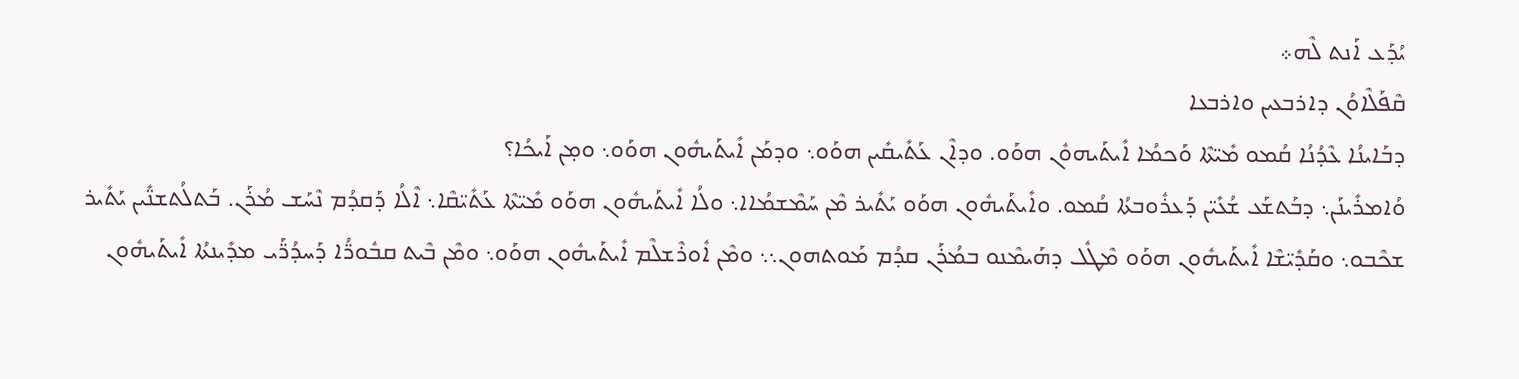ܝܳܕܰܥ ܐܰܢܬ ܠܶܗ܀
ܩܶܦܰܠܶܐܘܳܢ ܕܐܪܒܥܝܢ ܘܐܪܒܥܐ
ܕܒܰܐܝܢܳܐ ܥܶܕܳܢܳܐ ܩܳܡܘ ܡܺܝ̈ܬܶܐ ܘܰܟܡܳܐ ܐܺܝܬܰܝܗܘܽܢ ܗܘܰܘ. ܘܕܐܶܢ ܥܰܬܺܝܩܺܝܢ ܗܘܰܘ܆ ܘܕܡܰܢ ܐܺܝܬܰܝܗܽܘܢ ܗܘܰܘ܆ ܘܡ̣ܢ ܐܰܝܟܳܐ؟
ܘܳܐܡܪܺܝܢܰܢ܆ ܕܒܰܬܫܰܥ ܫܳܥܺܝ̈ܢ ܕܰܥܪܽܘܒܬܳܐ ܩܳܡܘ. ܘܐܺܝܬܰܝܗܽܘܢ ܗܘܰܘ ܝܰܬܺܝܪ ܡܶܢ ܚܰܡܶܫܡܳܐܐ܆ ܘܠܳܐ ܐܺܝܬܰܝܗܽܘܢ ܗܘܰܘ ܡܺܝ̈ܬܶܐ ܥܰܬܺܝ̈ܩܶܐ܆ ܐܶܠܳܐ ܕܰܩܕܳܡ ܢܶܚܰܫ ܡܳܪܰܢ. ܒܰܬܠܳܬܫܢ̈ܺܝܢ ܝܰܬܺܝܪ ܫܟܶܒܘ܆ ܘܩܰܕܺܝ̈ܫܶܐ ܐܺܝܬܰܝܗܽܘܢ ܗܘܰܘ ܡܶܛܽܠ ܕܗܰܝܡܶܢܘ ܒܡܳܪܰܢ ܩܕܳܡ ܡܰܘܬܗܘܢ܆܆ ܘܡܶܢ ܐܽܘܪܶܫܠܶܡ ܐܺܝܬܰܝܗܽܘܢ ܗܘܰܘ܆ ܘܡܶܢ ܒܶܝܬ ܩܒܽܘܪ̈ܳܐ ܕܰܚܕܳܪ̈ܰܝ ܡܕܺܝܢܬܳܐ ܐܺܝܬܰܝܗܽܘܢ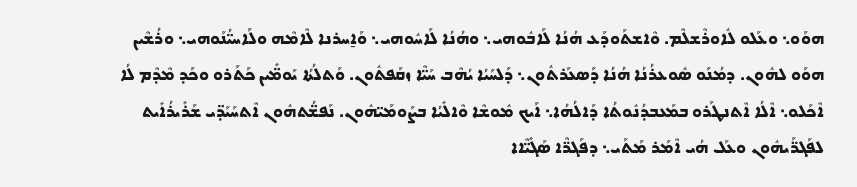ܗܘܰܘ܆ ܘܥܰܠܘ ܠܽܐܘܪܶܫܠܶܡ. ܘܶܐܫܬܰܘܕܰܥ ܗܳܢܳܐ ܠܰܐܒܽܘܗܝ܆ ܘܗܳܢܳܐ ܠܰܐܚܽܘܗܝ܆ ܘܰܐ̱ܚܪܢܐ ܠܶܐܡܶܗ ܘܠܰܐܚܝ̈ܳܢܰܘܗܝ܆ ܘܪܳܫܶܝܢ ܗܘܰܘ ܠܗܽܘܢ. ܕܡܳܢܰܘ ܣܽܘܥܪܳܢܳܐ ܗܳܢܳܐ ܕܰܣܥܰܪܬܽܘܢ܆ ܕܰܠܚܰܝܳܐ ܝܳܗܶܒ ܚܰܝ̈ܶܐ ܙܩܰܦܬܽܘܢ. ܘܰܬܠܳܬܳܐ ܝܰܘܡ̈ܺܝܢ ܟܰܬܰܪܘ ܘܟܰܕ ܡܶܕܶܡ ܠܳܐ ܐܶܟܰܠܘ܆ ܐܶܠܳܐ ܐܶܬܢܛܰܪܘ ܒܡܰܥܒܕܳܢܽܘܬܳܐ ܕܰܐܠܳܗܳܐ܆ ܐܰܝܟ ܡܽܘܫܶܐ ܘܶܐܠܺܝܳܐ ܒܨܰܘܡܰܝ̈ܗܽܘܢ. ܢܰܦܫ̈ܳܬܗܽܘܢ ܐܶܬܚܰܝܰܕ̈ܝ ܫܰܪܺܝܪܳܐܺܝܬ ܠܦܰܓܪ̈ܰܝܗܽܘܢ ܘܥܰܠ ܗܳܝ ܐܶܡܰܪ ܡܰܬܰܝ܆ ܕܦܰܓܪ̈ܶܐ ܣܰܓܺܝ̈ܶܐܐ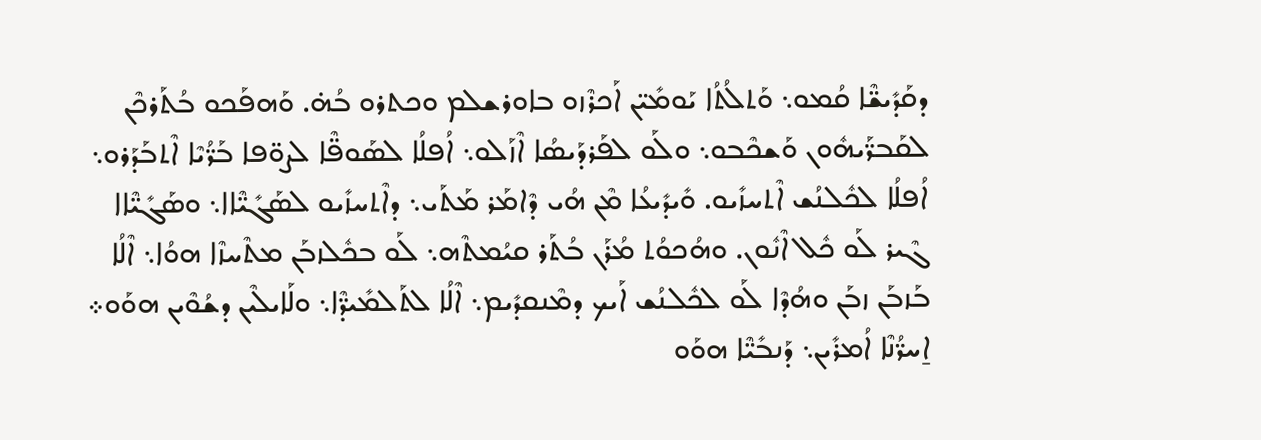ܕܩܰܕܺܝܫ̈ܶܐ ܩܳܡܘ܆ ܘܰܬܠܳܬܳܐ ܝܰܘܡܺܝ̈ܢ ܐܰܟܪܶܙܘ ܒܐܘܪܫܠܡ ܘܟܬܪܘ ܒܳܗ̇. ܘܰܗܦܰܟܘ ܒܳܬܰܪܟܶܢ ܠܩܰܒܪ̈ܰܝܗܽܘܢ ܘܰܫܟܶܒܘ܆ ܘܠܰܘ ܠܦܰܪܕܰܝܣܳܐ ܐܶܙܰܠܘ܆ ܐܳܦܠܳܐ ܠܣܰܘܦ̈ܶܐ ܠܨܘ̈ܦܐ ܒܰܪ̈ܳܝܶܐ ܐܶܬܒܰܕܰܪܘ܆ ܐܳܦܠܳܐ ܠܟܽܠܢܳܫ ܐܶܬܚܙܺܝܘ. ܘܺܝܕܺܝܥܳܐ ܡܶܢ ܗܳܝ ܕܶܐܡܰܪ ܡܰܬܰܝ܆ ܕܐܶܬܚܙܺܝܘ ܠܣܰܓܺܝ̈ܶܐܐ܆ ܘܣܰܓܺܝ̈ܶܐܐ ܓܶܝܪ ܠܰܘ ܟܽܠ ܐܶܢܽܘܢ. ܘܗܳܟܘܳܬ ܡܳܪܰܢ ܒܳܬܰܪ ܩܝܳܡܬܶܗ܆ ܠܰܘ ܒܟܽܠܙܒܰܢ ܡܬܶܚܙܶܐ ܗܘܳܐ܆ ܐܶܠܳܐ ܒܰܙܒܰܢ ܙܒܰܢ ܘܗܳܕܶܐ ܠܰܘ ܠܟܽܠܢܳܫ ܐܰܝܟ ܕܡܶܢܩܕܺܝܡ܆ ܐܶܠܳܐ ܠܬܰܠܡܺܝܕ̈ܶܐ܆ ܘܠܰܐܝܠܶܝܢ ܕܫܳܘܶܝܢ ܗܘܰܘ܀ ܐ̱ܚܪ̈ܳܢܶܐ ܐܳܡܪܺܝܢ܆ ܕܰܢܒܺܝ̈ܶܐ ܗܘܰܘ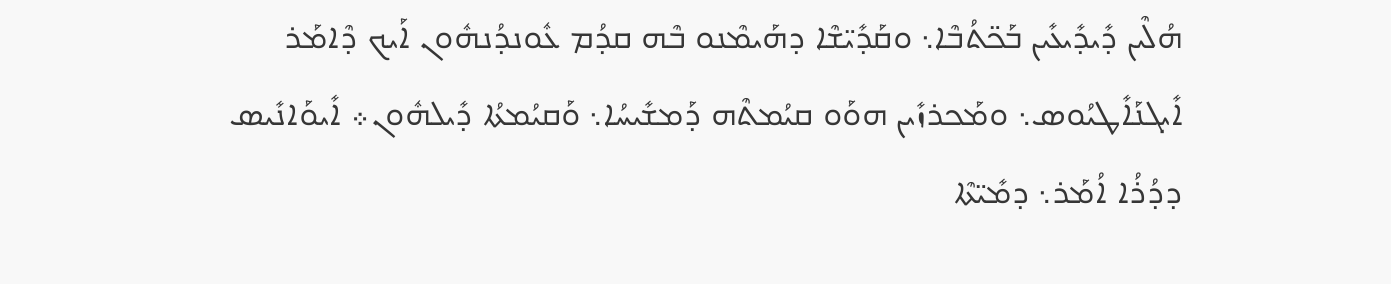ܗܳܠܶܝܢ ܕܺܝܕܺܝܥܺܝܢ ܒܰܟ̈ܬܳܒܶܐ܆ ܘܩܰܕܺܝ̈ܫܶܐ ܕܗܰܝܡܶܢܘ ܒܶܗ ܩܕܳܡ ܥܽܘܢܕܳܢܗܽܘܢ ܐܰܝܟ ܕܶܐܡܰܪ ܐܺܝܓܢܰܐܺܛܝܳܘܣ܆ ܘܡܰܟܪܙܺܝܢ ܗܘܰܘ ܩܝܳܡܬܶܗ ܕܰܡܫܺܝܚܳܐ܆ ܘܰܩܝܳܡܬܳܐ ܕܺܝܠܗܽܘܢ܀ ܐܺܝܘܰܐܢܺܝܣ ܕܕܳܪܳܐ ܐܳܡܰܪ܆ ܕܡܺܝ̈ܬܶܐ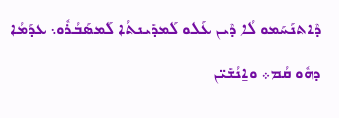ܕܶܐܬܢܰܚܰܡܘ ܠܳܐ ܕܶܝܢ ܥܰܠܘ ܠܰܡܕܺܝܢܬܳܐ ܠܰܡܣܰܒܳܪܽܘ܆ ܥܕܰܡܳܐ ܕܗܽܘ ܩܳܡ܀ ܘܐ̱ܢܳܫܺܝ̈ܢ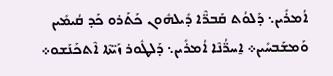ܐܳܡܪܺܝܢ܆ ܕܰܠܘܳܬ ܩܰܒܪ̈ܶܐ ܕܺܝܠܗܽܘܢ ܟܰܬܰܪܘ ܟܰܕ ܩܳܝܡܺܝܢ ܘܰܡܫܰܒܚܺܝܢ܀ ܐ̱ܚܪ̈ܳܢܶܐ ܐܳܡܪܺܝܢ܆ ܕܰܠܛܽܘܪ ܙܰܝ̈ܬܶܐ ܐܶܬܟܰܢܰܫܘ܀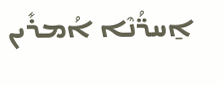ܐ̱ܚܪ̈ܳܢܶܐ ܐܳܡܪܺܝܢ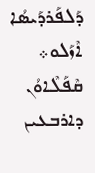ܕܰܠܦܰܪܕܰܝܣܳܐ ܐܶܙܰܠܘ܀
ܩܶܦܰܠܶܐܘܳܢ ܕܐܪܒܥܝܢ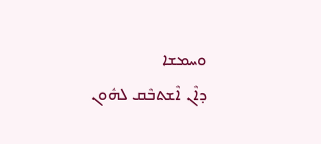ܘܚܡܫܐ
ܕܐܶܢ ܐܶܫܬܒܶܩ ܠܗܽܘܢ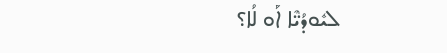ܠܝܽܘܕܳܝ̈ܶܐ ܐܰܘ ܠܳܐ؟